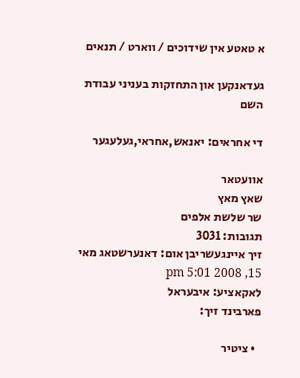א טאטע אין שידוכים / ווארט / תנאים

געדאנקען און התחזקות בעניני עבודת השם

די אחראים: יאנאש,אחראי,געלעגער

אוועטאר
שאץ מאץ
שר שלשת אלפים
תגובות: 3031
זיך איינגעשריבן אום: דאנערשטאג מאי 15, 2008 5:01 pm
לאקאציע: איבעראל
פארבינד זיך:

  • ציטיר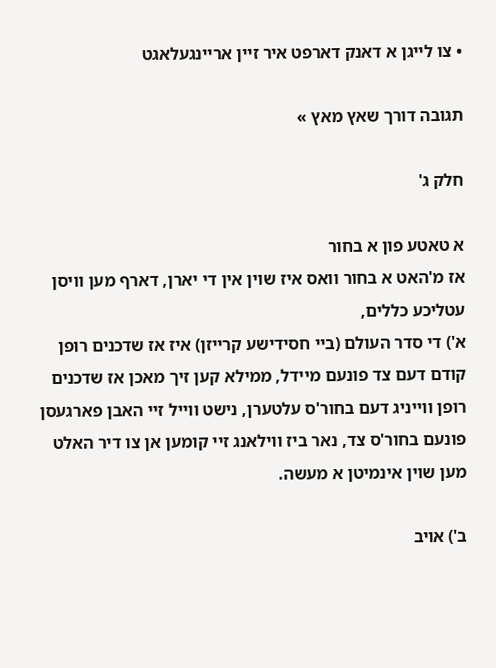• צו לייגן א דאנק דארפט איר זיין אריינגעלאגט

תגובה דורך שאץ מאץ »

חלק ג'

א טאטע פון א בחור
אז מ'האט א בחור וואס איז שוין אין די יארן, דארף מען וויסן עטליכע כללים,
א') די סדר העולם (ביי חסידישע קרייזן) איז אז שדכנים רופן קודם דעם צד פונעם מיידל, ממילא קען זיך מאכן אז שדכנים רופן ווייניג דעם בחור'ס עלטערן, נישט ווייל זיי האבן פארגעסן פונעם בחור'ס צד, נאר ביז ווילאנג זיי קומען אן צו דיר האלט מען שוין אינמיטן א מעשה.

ב') אויב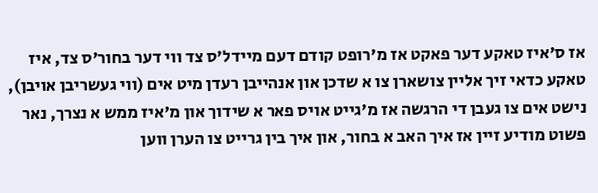אז ס'איז טאקע דער פאקט אז מ'רופט קודם דעם מיידל'ס צד ווי דער בחור'ס צד, איז טאקע כדאי זיך אליין צושארן צו א שדכן און אנהייבן רעדן מיט אים (ווי געשריבן אויבן), נישט אים צו געבן די הרגשה אז מ'גייט אויס פאר א שידוך און מ'איז ממש א נצרך, נאר פשוט מודיע זיין אז איך האב א בחור, און איך בין גרייט צו הערן ווען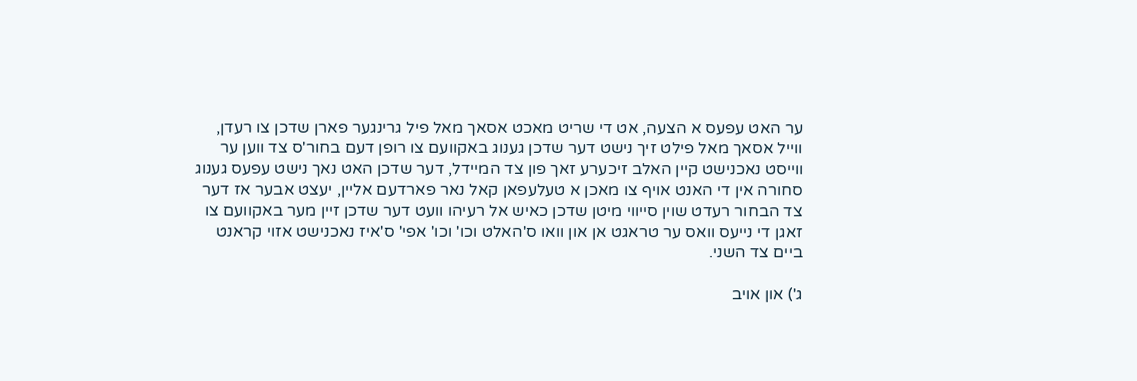ער האט עפעס א הצעה, אט די שריט מאכט אסאך מאל פיל גרינגער פארן שדכן צו רעדן, ווייל אסאך מאל פילט זיך נישט דער שדכן גענוג באקוועם צו רופן דעם בחור'ס צד ווען ער ווייסט נאכנישט קיין האלב זיכערע זאך פון צד המיידל, דער שדכן האט נאך נישט עפעס גענוג סחורה אין די האנט אויף צו מאכן א טעלעפאן קאל נאר פארדעם אליין, יעצט אבער אז דער צד הבחור רעדט שוין סייווי מיטן שדכן כאיש אל רעיהו וועט דער שדכן זיין מער באקוועם צו זאגן די נייעס וואס ער טראגט אן און וואו ס'האלט וכו' וכו' אפי' ס'איז נאכנישט אזוי קראנט ביים צד השני.

ג') און אויב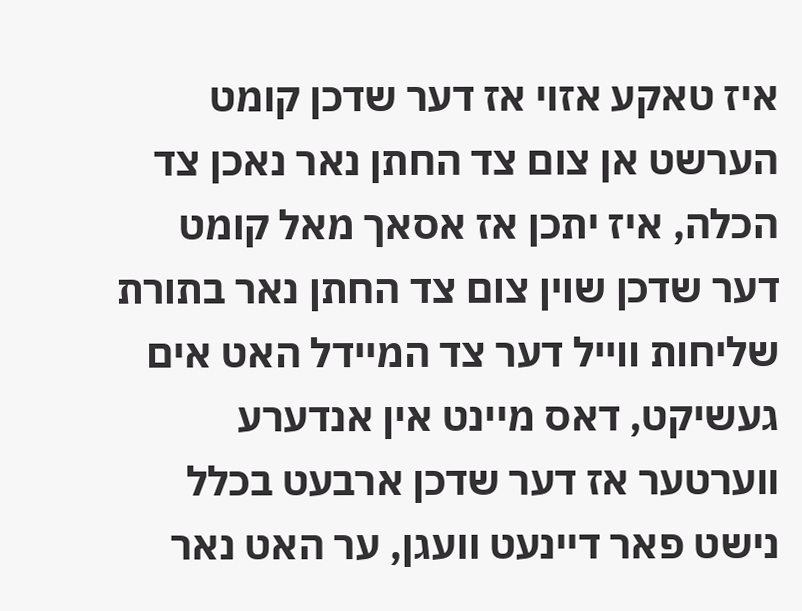איז טאקע אזוי אז דער שדכן קומט הערשט אן צום צד החתן נאר נאכן צד הכלה, איז יתכן אז אסאך מאל קומט דער שדכן שוין צום צד החתן נאר בתורת שליחות ווייל דער צד המיידל האט אים געשיקט, דאס מיינט אין אנדערע ווערטער אז דער שדכן ארבעט בכלל נישט פאר דיינעט וועגן, ער האט נאר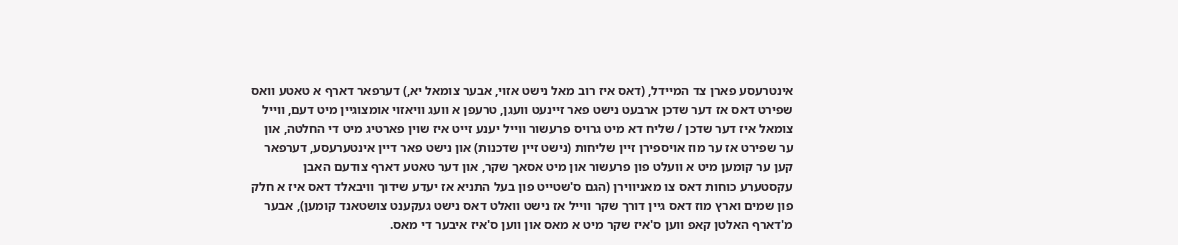אינטרעסע פארן צד המיידל, (דאס איז רוב מאל נישט אזוי, אבער צומאל יא,) דערפאר דארף א טאטע וואס שפירט דאס אז דער שדכן ארבעט נישט פאר זיינעט וועגן, טרעפן א וועג וויאזוי אומצוגיין מיט דעם, ווייל צומאל איז דער שדכן / שליח דא מיט גרויס פרעשור ווייל יענע זייט איז שוין פארטיג מיט די החלטה, און ער שפירט אז ער מוז אויספירן זיין שליחות (נישט זיין שדכנות) און נישט פאר דיין אינטערעסע, דערפאר קען ער קומען מיט א וועלט פון פרעשור און מיט אסאך שקר, און דער טאטע דארף צודעם האבן עקסטערע כוחות דאס צו מאניווירן (הגם ס'שטייט פון בעל התניא אז יעדע שידוך וויבאלד דאס איז א חלק פון שמים וארץ מוז דאס גיין דורך שקר ווייל אז נישט וואלט דאס נישט געקענט צושטאנד קומען), אבער מ'דארף האלטן קאפ ווען ס'איז שקר מיט א מאס און ווען ס'איז איבער די מאס.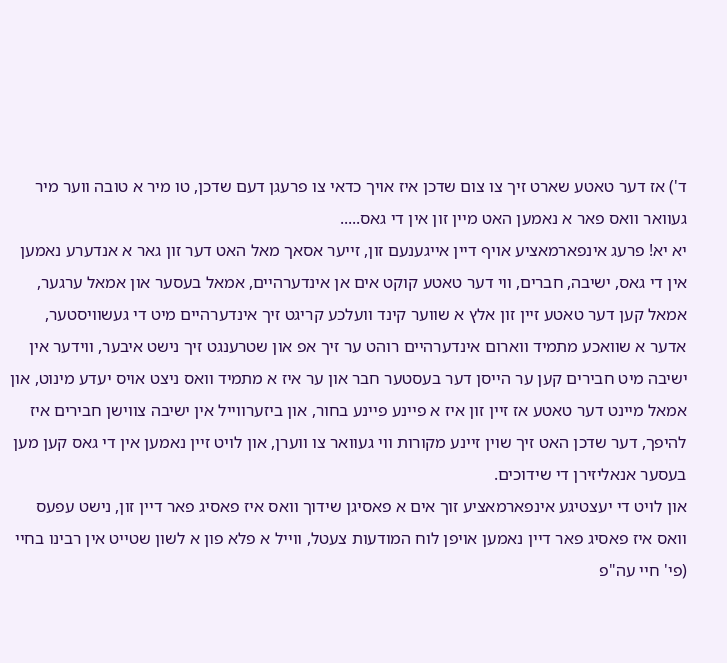ד') אז דער טאטע שארט זיך צו צום שדכן איז אויך כדאי צו פרעגן דעם שדכן, טו מיר א טובה ווער מיר געוואר וואס פאר א נאמען האט מיין זון אין די גאס.....
יא יא! פרעג אינפארמאציע אויף דיין אייגענעם זון, זייער אסאך מאל האט דער זון גאר א אנדערע נאמען אין די גאס, ישיבה, חברים, ווי דער טאטע קוקט אים אן אינדערהיים, אמאל בעסער און אמאל ערגער, אמאל קען דער טאטע זיין זון אלץ א שווער קינד וועלכע קריגט זיך אינדערהיים מיט די געשוויסטער, אדער א שוואכע מתמיד ווארום אינדערהיים רוהט ער זיך אפ און שטרענגט זיך נישט איבער, ווידער אין ישיבה מיט חבירים קען ער הייסן דער בעסטער חבר און ער איז א מתמיד וואס ניצט אויס יעדע מינוט, און אמאל מיינט דער טאטע אז זיין זון איז א פיינע פיינע בחור, און ביזערווייל אין ישיבה צווישן חבירים איז להיפך, דער שדכן האט זיך שוין זיינע מקורות ווי געוואר צו ווערן, און לויט זיין נאמען אין די גאס קען מען בעסער אנאליזירן די שידוכים.
און לויט די יעצטיגע אינפארמאציע זוך אים א פאסיגן שידוך וואס איז פאסיג פאר דיין זון, נישט עפעס וואס איז פאסיג פאר דיין נאמען אויפן לוח המודעות צעטל, ווייל א פלא פון א לשון שטייט אין רבינו בחיי (פי' חיי עה"פ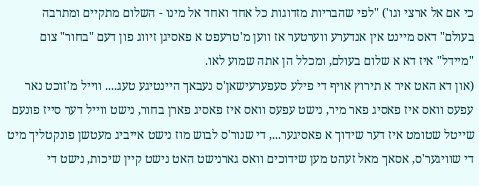כי אם אל ארצי וגו') "לפי שהבריות מזדוגות כל אחד ואחד אל מינו - השלום מתקיים ומתרבה בעולם" דאס מיינט אין אנדערע ווערטער אז ווען מ'טרעפט א פאסיגן זיווג פון דעם "בחור" צום "מיידל" איז דא א שלום בעולם, ומכלל הן אתה שמוע לאו.
(און דא האט איר א תירוץ אויף די פילע סעפערעישאן'ס נעבאך היינטיגע טעג.... ווייל מ'זוכט נאר עפעס וואס איז פאסיג פאר מיר, נישט עפעס וואס איז פאסיג פארן בחור, נישט ווייל דער סייז פונעם שייטל שטומט איז דער שידוך א פאסיגער..., די שנור'ס לבוש מוז נישט אייביג מעטשן פונקטליך מיט די שוויגער'ס, אסאך מאל זעהט מען שידוכים וואס גארנישט האט נישט קיין שיכות, נישט די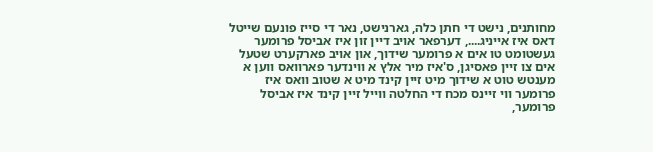מחותנים, נישט די חתן כלה, גארנישט, נאר די סייז פונעם שייטל דאס איז אייניג...., דערפאר אויב דיין זון איז אביסל פרומער געשטומט טו אים א פרומער שידוך, און אויב פארקערט שטעל אים צו זיין פאסיגן, ס'איז מיר אלץ א ווינדער פארוואס ווען א מענטש טוט א שידוך מיט זיין קינד מיט א שטוב וואס איז פרומער ווי זיינס מכח די החלטה ווייל זיין קינד איז אביסל פרומער,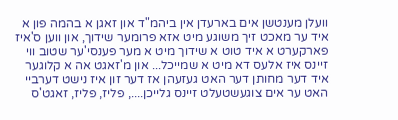וועלן מענטשן אים בארעדן אין ביהמ"ד און זאגן א בהמה פון א איד ער מאכט זיך משוגע מיט אזא פרומער שידוך, און ווען ס'איז פארקערט א איד טוט א שידוך מיט א מער פענסי'ער שטוב ווי זיינס איז אלעס דא מיט א שמייכל... און מ'זאגט אה א קלוגער איד דער מחותן דער האט געזעהן אז דער זון איז נישט דערביי האט ער אים צוגעשטעלט זיינס גלייכן...., פליז, פליז, זאגט'ס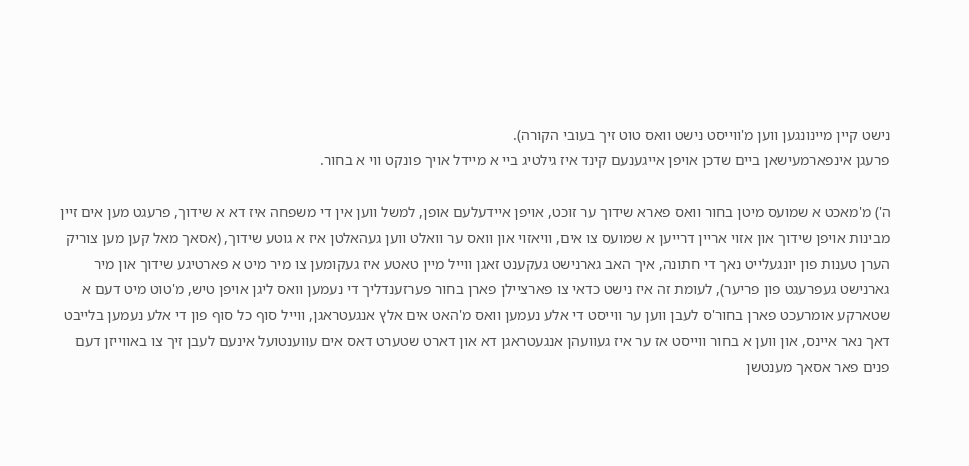נישט קיין מיינונגען ווען מ'ווייסט נישט וואס טוט זיך בעובי הקורה).
פרעגן אינפארמעישאן ביים שדכן אויפן אייגענעם קינד איז גילטיג ביי א מיידל אויך פונקט ווי א בחור.

ה') מ'מאכט א שמועס מיטן בחור וואס פארא שידוך ער זוכט, אויפן איידעלעם אופן, למשל ווען אין די משפחה איז דא א שידוך, פרעגט מען אים זיין מבינות אויפן שידוך און אזוי אריין דרייען א שמועס צו אים, וויאזוי און וואס ער וואלט ווען געהאלטן איז א גוטע שידוך, (אסאך מאל קען מען צוריק הערן טענות פון יונגעלייט נאך די חתונה, איך האב גארנישט געקענט זאגן ווייל מיין טאטע איז געקומען צו מיר מיט א פארטיגע שידוך און מיר גארנישט געפרעגט פון פריער), לעומת זה איז נישט כדאי צו פארציילן פארן בחור פערזענדליך די נעמען וואס ליגן אויפן טיש, מ'טוט מיט דעם א שטארקע אומרעכט פארן בחור'ס לעבן ווען ער ווייסט די אלע נעמען וואס מ'האט אים אלץ אנגעטראגן, ווייל סוף כל סוף פון די אלע נעמען בלייבט דאך נאר איינס, און ווען א בחור ווייסט אז ער איז געוועהן אנגעטראגן דא און דארט שטערט דאס אים עווענטועל אינעם לעבן זיך צו באווייזן דעם פנים פאר אסאך מענטשן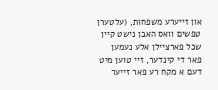און זייערע משפחות, (עלטערן טפשים וואס האבן נישט קיין שכל פארציילן אלע נעמען פאר די קינדער, זיי טוען מיט דעם א מקח רע פאר זייער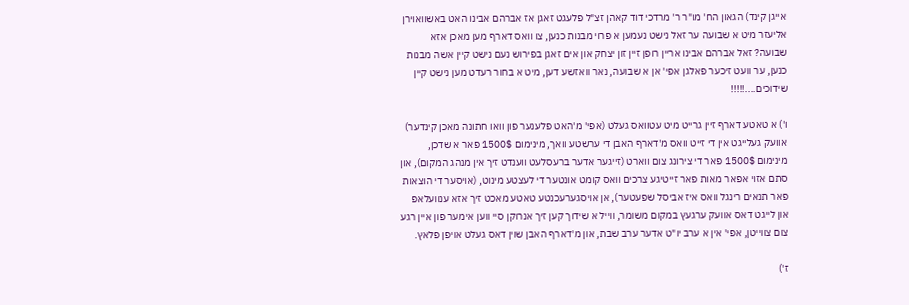אייגן קינד) הגאון הח' מו"ר ר' מרדכי דוד קאהן זצ"ל פלעגט זאגן אז אברהם אבינו האט באשוואוירן אליעזר מיט א שבועה ער זאל נישט נעמען א פרוי מבנות כנען, צו וואס דארף מען מאכן אזא שבועה? זאל אברהם אבינו אריין רופן זיין זון יצחק און אים זאגן בפירוש נעם נישט קיין אשה מבנות כנען, ער וועט זיכער פאלגן אפי' אן א שבועה, נאר וואזשע דען, מיט א בחור רעדט מען נישט קיין שידוכים....!!!!!

ו') א טאטע דארף זיין גרייט מיט עטוואס געלט (אפי' מ'האט פלענער פון וואו חתונה מאכן קינדער) אוועק געלייגט אין די זייט וואס מ'דארף האבן די ערשטע וואך, מינימום 1500$ פאר א שדכן, מינימום 1500$ פאר די צירונג צום ווארט (זייגער אדער ברעסלעט ווענדט זיך אין מנהג המקום), און סתם אזוי אפאר מאות פאר זייטיגע צרכים וואס קומט אונטער די לעצטע מינוט, (אויסער די הוצאות פאר תנאים רינגל וואס איז אביסל שפעטער), אן אויסגערעכנטע טאטע מאכט זיך אזא ענוועלאפ און לייגט דאס אוועק ערגעץ במקום משומר, ווייל א שידוך קען זיך אנרוקן סיי ווען אימער פון איין רגע צום צווייטן, אפי' אין א ערב יו"ט אדער ערב שבת, און מ'דארף האבן שוין דאס געלט אויפן פלאץ.

ז')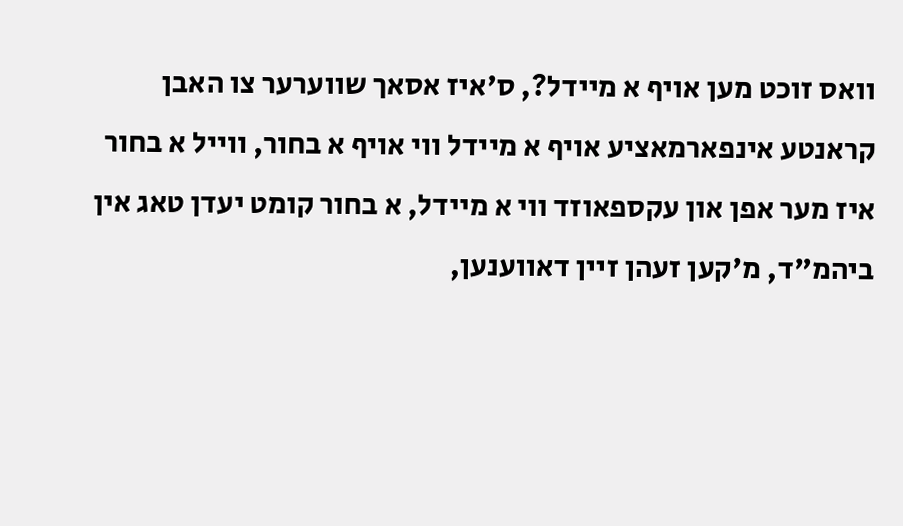וואס זוכט מען אויף א מיידל?, ס'איז אסאך שווערער צו האבן קראנטע אינפארמאציע אויף א מיידל ווי אויף א בחור, ווייל א בחור איז מער אפן און עקספאוזד ווי א מיידל, א בחור קומט יעדן טאג אין ביהמ"ד, מ'קען זעהן זיין דאווענען,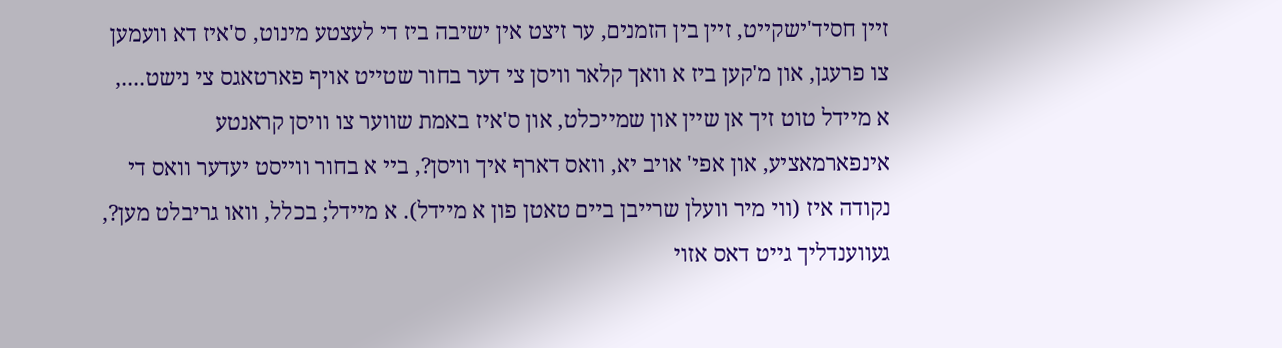זיין חסיד'ישקייט, זיין בין הזמנים, ער זיצט אין ישיבה ביז די לעצטע מינוט, ס'איז דא וועמען צו פרעגן, און מ'קען ביז א וואך קלאר וויסן צי דער בחור שטייט אויף פארטאגס צי נישט....,
א מיידל טוט זיך אן שיין און שמייכלט, און ס'איז באמת שווער צו וויסן קראנטע אינפארמאציע, און אפי' אויב יא, וואס דארף איך וויסן?, ביי א בחור ווייסט יעדער וואס די נקודה איז (ווי מיר וועלן שרייבן ביים טאטן פון א מיידל). א מיידל; בכלל, וואו גריבלט מען?, געווענדליך גייט דאס אזוי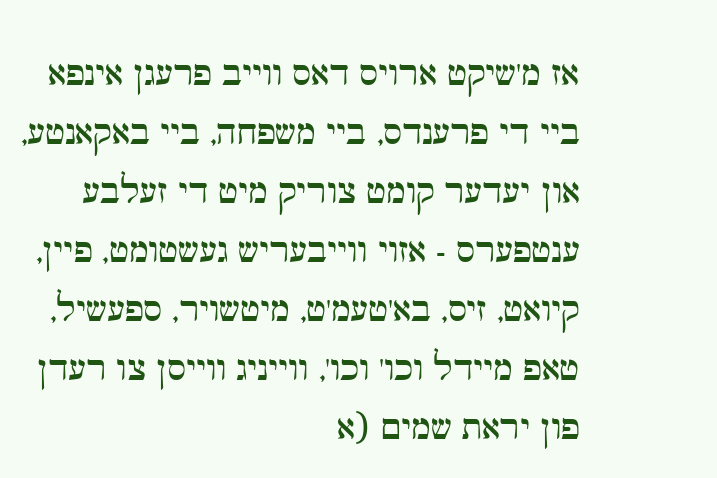אז מ'שיקט ארויס דאס ווייב פרעגן אינפא ביי די פרענדס, ביי משפחה, ביי באקאנטע, און יעדער קומט צוריק מיט די זעלבע ענטפערס - אזוי ווייבעריש געשטומט, פיין, קיואט, זיס, בא'טעמ'ט, מיטשויר, ספעשיל, טאפ מיידל וכו' וכו', ווייניג ווייסן צו רעדן פון יראת שמים (א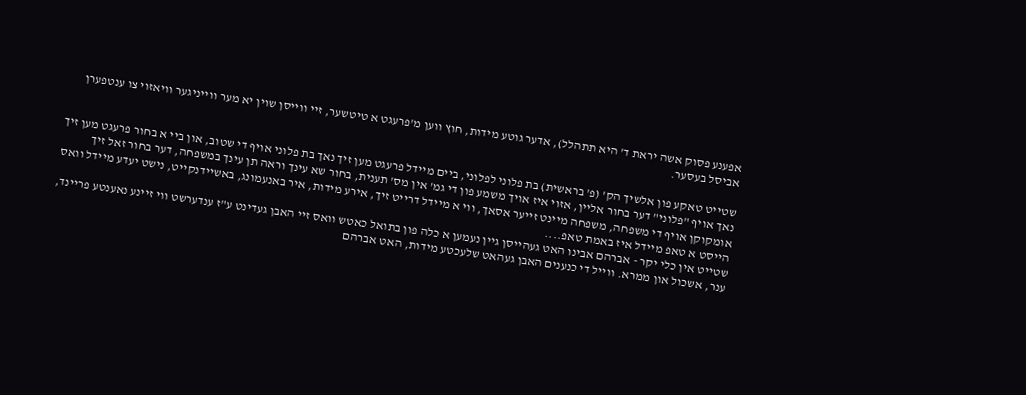אפענע פסוק אשה יראת ד' היא תתהלל), אדער גוטע מידות, חוץ ווען מ'פרעגט א טיטשער, זיי ווייסן שוין יא מער ווייניגער וויאזוי צו ענטפערן אביסל בעסער.

שטייט טאקע פון אלשיך הק' (פ' בראשית) בת פלוני לפלוני, ביים מיידל פרעגט מען זיך נאך בת פלוני אויף די שטוב, און ביי א בחור פרעגט מען זיך נאך אויף "פלוני" דער בחור אליין, אזוי איז אויך משמע פון די גמ' אין מס' תענית, בחור שא עינך וראה תן עינך במשפחה, דער בחור זאל זיך אומקוקן אויף די משפחה, משפחה מיינט זייער אסאך, ווי א מיידל דרייט זיך, אירע מידות, איר באנעמונג, באשיידנקייט, נישט יעדע מיידל וואס הייסט א טאפ מיידל איז באמת טאפ....
שטייט אין כלי יקר - אברהם אבינו האט געהייסן גיין נעמען א כלה פון בתואל כאטש וואס זיי האבן געדינט ע"ז ענדערשט ווי זיינע נאענטע פריינד, ענר, אשכול און ממרא. ווייל די כנענים האבן געהאט שלעכטע מידות, האט אברהם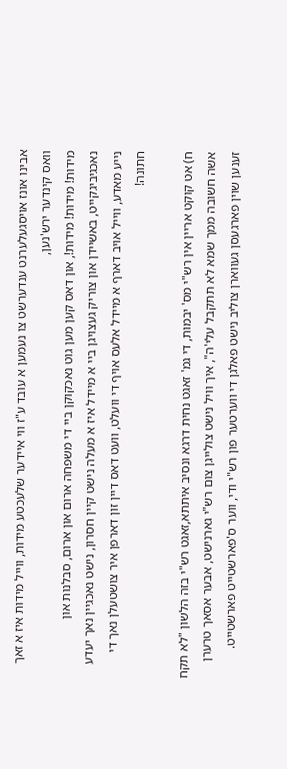אבינו אונז אויסגעלערנט ענדערשט צו נעמען א עובד ע"ז ווי איידער שלעכטע מידות, ווייל מידות איז א זאך וואס קינדער ירש'נען,
מידות! מידות! מידות!, און דאס קען מען גוט נאכקוקן ביי די משפחה ארום און ארום, סבלנות און נאכגיביגקייט, באשיידן און צוריק געצויגן ביי א מיידל איז א מעלה נישט קיין חסרון, נישט נאכגיין נאך יעדע נייע מאדע, ווייל אויב דארף א מיידל אלעס אויף די וועלט, וועט דאס דיין זון דארפן איר צושטעלן נאך די חתונה!

ח) אט קוקט אריין אין רש"י מס' יבמות, די גמ' זאגט נחית דרגא ונסיב איתתא,זאגט רש"י בזה הלשון "לא תקח אשה חשובה ממך שמא לא תתקבל עלי'ה", איך וויל נישט צולייגן צום רש"י גארנישט, אבער אסאך טרערן זענען שוין פארגעסן געווארן צוליב נישט פאלגן די ווערטער פון רש"י ודי, ווער ס'פארשטייט פארשטייט.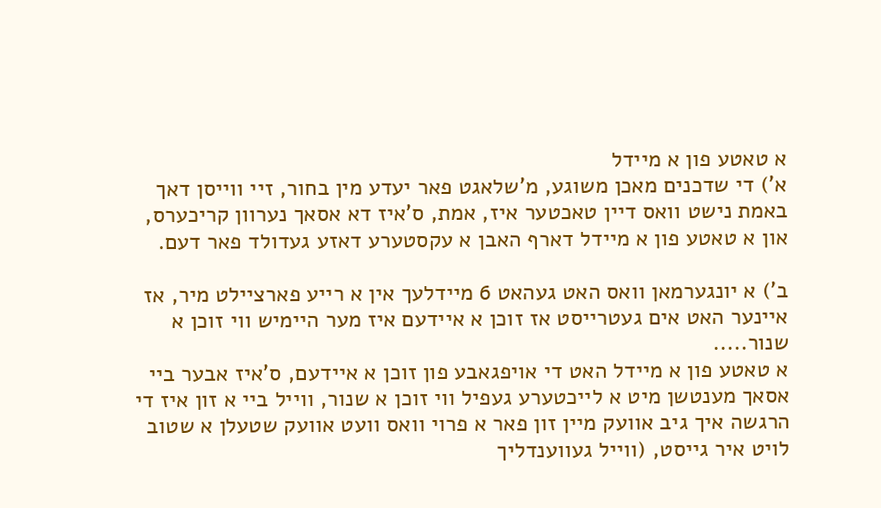א טאטע פון א מיידל
א') די שדכנים מאכן משוגע, מ'שלאגט פאר יעדע מין בחור, זיי ווייסן דאך באמת נישט וואס דיין טאכטער איז, אמת, ס'איז דא אסאך נערוון קריכערס, און א טאטע פון א מיידל דארף האבן א עקסטערע דאזע געדולד פאר דעם.

ב') א יונגערמאן וואס האט געהאט 6 מיידלעך אין א רייע פארציילט מיר, אז איינער האט אים געטרייסט אז זוכן א איידעם איז מער היימיש ווי זוכן א שנור.....
א טאטע פון א מיידל האט די אויפגאבע פון זוכן א איידעם, ס'איז אבער ביי אסאך מענטשן מיט א לייכטערע געפיל ווי זוכן א שנור, ווייל ביי א זון איז די הרגשה איך גיב אוועק מיין זון פאר א פרוי וואס וועט אוועק שטעלן א שטוב לויט איר גייסט, (ווייל געווענדליך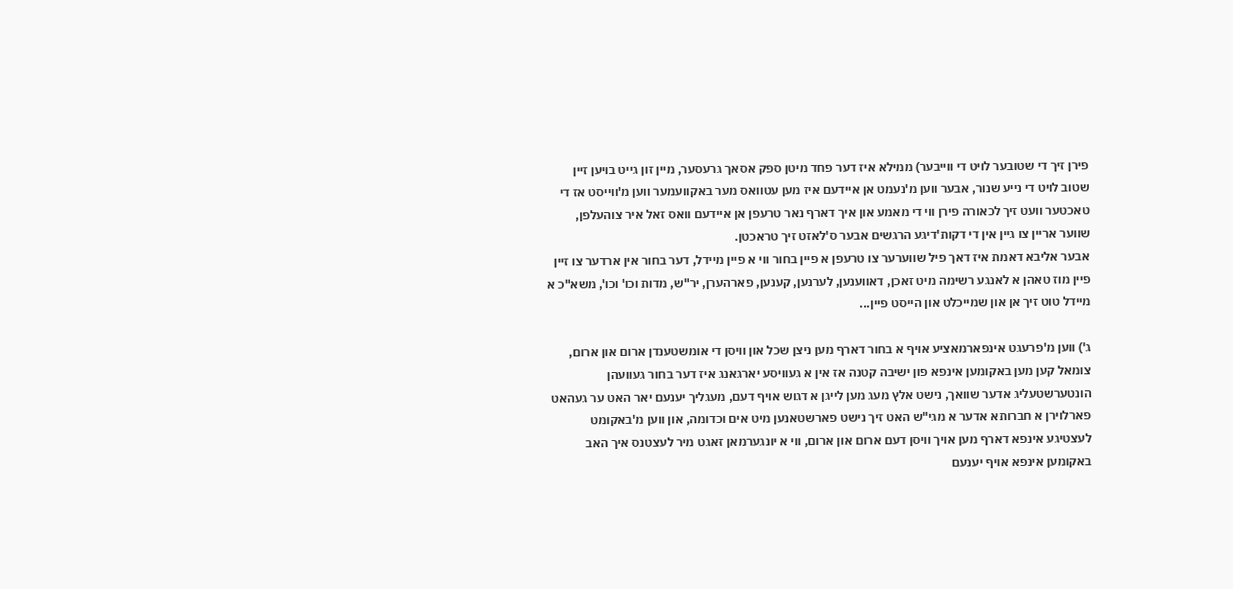פירן זיך די שטובער לויט די ווייבער) ממילא איז דער פחד מיטן ספק אסאך גרעסער, מיין זון גייט בויען זיין שטוב לויט די נייע שנור, אבער ווען מ'נעמט אן איידעם איז מען עטוואס מער באקוועמער ווען מ'ווייסט אז די טאכטער וועט זיך לכאורה פירן ווי די מאמע און איך דארף נאר טרעפן אן איידעם וואס זאל איר צוהעלפן, שווער אריין צו גיין אין די דקות'דיגע הרגשים אבער ס'לאזט זיך טראכטן.
אבער אליבא דאמת איז דאך פיל שווערער צו טרעפן א פיין בחור ווי א פיין מיידל, דער בחור אין ארדער צו זיין פיין מוז טאהן א לאנגע רשימה מיט זאכן, דאווענען, לערנען, קענען, פארהערן, יר"ש, מדות וכו' וכו', משא"כ א מיידל טוט זיך אן און שמייכלט און הייסט פיין...

ג') ווען מ'פרעגט אינפארמאציע אויף א בחור דארף מען ניצן שכל און וויסן די אומשטענדן ארום און ארום, צומאל קען מען באקומען אינפא פון ישיבה קטנה אז אין א געוויסע יארגאנג איז דער בחור געוועהן הונטערשטעליג אדער שוואך, נישט אלץ מעג מען לייגן א דגוש אויף דעם, מעגליך יענעם יאר האט ער געהאט פארלוירן א חברותא אדער א מגי"ש האט זיך נישט פארשטאנען מיט אים וכדומה, און ווען מ'באקומט לעצטיגע אינפא דארף מען אויך וויסן דעם ארום און ארום, ווי א יונגערמאן זאגט מיר לעצטנס איך האב באקומען אינפא אויף יענעם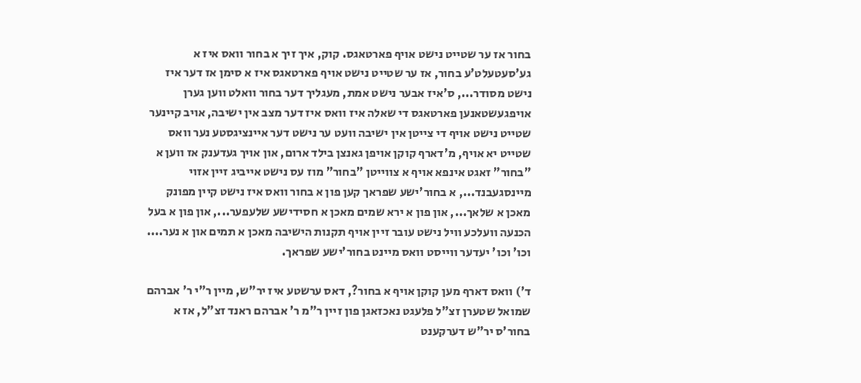בחור אז ער שטייט נישט אויף פארטאגס. קוק, איך זיך א בחור וואס איז א גע'סעטעלט'ע בחור, אז ער שטייט נישט אויף פארטאגס איז א סימן אז דער איז נישט מסודר..., ס'איז אבער נישט אמת, מעגליך דער בחור וואלט ווען גערן אויפגעשטאנען פארטאגס די שאלה איז וואס איז דער מצב אין ישיבה, אויב קיינער שטייט נישט אויף די צייטן אין ישיבה וועט ער נישט דער איינציגסטע נער וואס שטייט יא אויף, מ'דארף קוקן אויפן גאנצן בילד ארום, און אויך געדענק אז ווען א "בחור" זאגט אינפא אויף א צווייטן "בחור" מוז עס נישט אייביג זיין אזוי מיינסגעבנד..., א בחור'ישע שפראך קען פון א בחור וואס איז נישט קיין מפונק מאכן א שלאך..., און פון א ירא שמים מאכן א חסידישע שלעפער..., און פון א בעל הכנעה וועלכע וויל נישט עובר זיין אויף תקנות הישיבה מאכן א תמים און א נער.... וכו' וכו' יעדער ווייסט וואס מיינט בחור'ישע שפראך.

ד') וואס דארף מען קוקן אויף א בחור?, דאס ערשטע איז יר"ש, מיין ר"י ר' אברהם שמואל שטערן זצ"ל פלעגט נאכזאגן פון זיין ר"מ ר' אברהם ראנד זצ"ל, אז א בחור'ס יר"ש דערקענט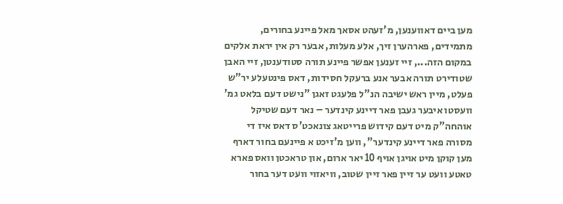מען ביים דאווענען, מ'זעהט אסאך מאל פיינע בחורים, מתמידים, פארהערן זיך, אלע מעלות, אבער רק אין יראת אלקים במקום הזה..., זיי זענען אפשר פיינע תורה סטודענטן, זיי האבן שטודירט תורה אבער אנע ברעקל חסידות, דאס פינטעלע יר"ש פעלט, מיין ראש ישיבה הנ"ל פלעגט זאגן "נישט דעם בלאט גמ' וועסטו איבער געבן פאר דיינע קינדער – נאר דעם שטיקל אוהחה"ק מיט דעם קידוש פרייטאג צונאכט'ס דאס איז די מסורה פאר דיינע קינדער", ווען מ'זיכט א פיינעם בחור דארף מען קוקן מיט אויגן אויף 10 יאר ארום, און טראכטן וואס פארא טאטע וועט ער זיין פאר זיין שטוב, וויאזוי וועט דער בחור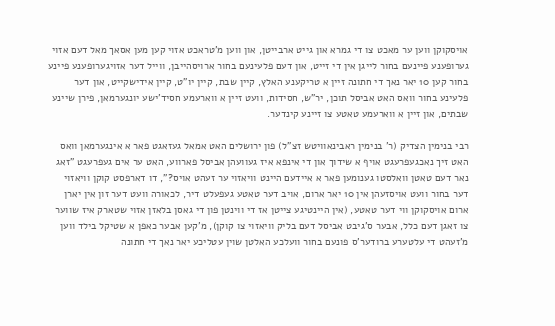אויסקוקן ווען ער מאכט צו די גמרא און גייט ארבייטן, און ווען מ'טראכט אזוי קען מען אסאך מאל דעם אזוי גערופענע פיינעם בחור לייגן אין די זייט, און דעם פלעינעם בחור ארויסהייבן, ווייל דער אזויגערופענע פיינע בחור קען 10 יאר נאך די חתונה זיין א טריקענע האלץ, קיין שבת, קיין יו"ט, קיין אידישקייט, און דער פלעינע בחור וואס האט אביסל תוכן, יר"ש, חסידות, וועט זיין א ווארעמע חסיד'ישע יונגערמאן, פירן שיינע שבתים, און זיין א ווארעמע טאטע צו זיינע קינדער.

רבי בנימין הצדיק (ר' בנימין ראבינאוויטש זצ"ל) פון ירושלים האט אמאל געזאגט פאר א אינגערמאן וואס האט זיך נאכגעפרעגט אויף א שידוך און די אינפא איז געוועהן אביסל פארווע, האט ער אים געפרעגט "זאג נאר דעם טאטן וואלסטו גענומען פאר א איידעם היינט וויאזוי ער זעהט אויס?", דו דארפסט קוקן וויאזוי דער בחור וועט אויסזעהן אין 10 יאר ארום, אויב דער טאטע געפעלט דיר, לכאורה וועט דער זון אין יארן ארום אויסקוקן ווי דער טאטע, (אין היינטיגע צייטן אז די ווינטן פון די גאסן בלאזן אזוי שטארק איז שווער צו זאגן דעם כלל, אבער ס'גיבט אביסל דעם בליק וויאזוי צו קוקן), מ'קען אבער כאפן א שטיקל בילד ווען מ'זעהט די עלטערע ברודער'ס פונעם בחור וועלכע האלטן שוין עטליכע יאר נאך די חתונה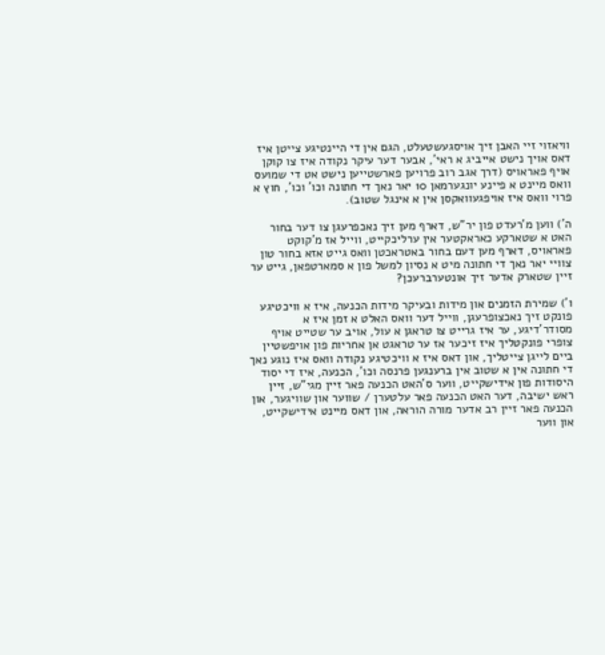וויאזוי זיי האבן זיך אויסגעשטעלט, הגם אין די היינטיגע צייטן איז דאס אויך נישט אייביג א ראי', אבער דער עיקר נקודה איז צו קוקן אויף פאראויס (דרך אגב רוב פרויען פארשטייען נישט אט די שמועס וואס מיינט א פיינע יונגערמאן 10 יאר נאך די חתונה וכו' וכו', חוץ א פרוי וואס איז אויפגעוואקסן אין א אינגל שטוב).

ה') ווען מ'רעדט פון יר"ש, דארף מען זיך נאכפרעגן צו דער בחור האט א שטארקע כאראקטער אין ערליכקייט, ווייל אז מ'קוקט פאראויס, דארף מען דעם בחור באטראכטן וואס גייט אזא בחור טון צוויי יאר נאך די חתונה מיט א נסיון למשל פון א סמארטפאן, גייט ער זיין שטארק אדער זיך אונטערברעכן?

ו') שמירת הזמנים און מידות ובעיקר מידות הכנעה, איז א וויכטיגע פונקט זיך נאכצופרעגן, ווייל דער וואס האלט א זמן איז א מסודר'דיגע, ער איז גרייט צו טראגן א עול, אויב ער שטייט אויף צופרי פונקטליך איז זיכער אז ער טראגט אן אחריות פון אויפשטיין ביים לייגן צייטליך, און דאס איז א וויכטיגע נקודה וואס איז נוגע נאך די חתונה אין א שטוב אין ברענגען פרנסה וכו', הכנעה, איז די יסוד היסודות פון אידישקייט, ווער ס'האט הכנעה פאר זיין מגי"ש, זיין ראש ישיבה, דער האט הכנעה פאר עלטערן / שווער און שוויגער, און הכנעה פאר זיין רב אדער מורה הוראה, און דאס מיינט אידישקייט, און ווער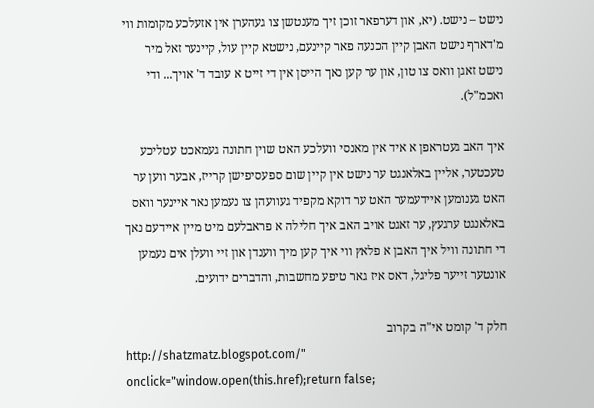נישט – נישט. (יא, און דערפאר זוכן זיך מענטשן צו געהערן אין אזעלכע מקומות ווי מ'דארף נישט האבן קיין הכנעה פאר קיינעם, נישטא קיין עול, קיינער זאל מיר נישט זאגן וואס צו טון, און ער קען נאך הייסן אין די זייט א עובד ד' אויך... ודי ואכמ"ל).

איך האב געטראפן א איד אין מאנסי וועלכע האט שוין חתונה געמאכט עטליכע טעכטער, אליין באלאנגט ער נישט אין קיין שום ספעסיפישן קרייז, אבער ווען ער האט גענומען איידעמער האט ער דוקא מקפיד געוועהן צו נעמען נאר איינער וואס באלאנגט ערגעץ, ער זאגט אויב האב איך חלילה א פראבלעם מיט מיין איידעם נאך די חתונה וויל איך האבן א פלאץ ווי איך קען מיך ווענדן און זיי וועלן אים נעמען אונטער זייער פליגל, דאס איז גאר טיפע מחשבות, והדברים ידועים.

חלק ד' קומט אי"ה בקרוב
http://shatzmatz.blogspot.com/" onclick="window.open(this.href);return false;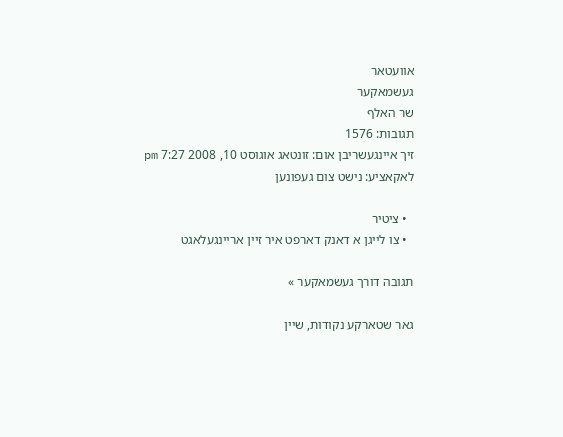אוועטאר
געשמאקער
שר האלף
תגובות: 1576
זיך איינגעשריבן אום: זונטאג אוגוסט 10, 2008 7:27 pm
לאקאציע: נישט צום געפונען

  • ציטיר
  • צו לייגן א דאנק דארפט איר זיין אריינגעלאגט

תגובה דורך געשמאקער »

גאר שטארקע נקודות, שיין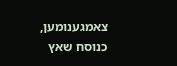צאמגענומען, כנוסח שאץ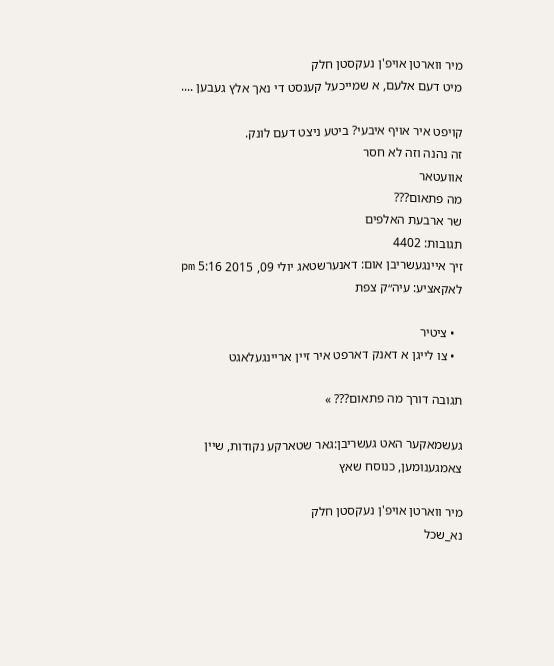מיר ווארטן אויפ'ן נעקסטן חלק
מיט דעם אלעם, א שמייכעל קענסט די נאך אלץ געבען ....

קויפט איר אויף איבעי? ביטע ניצט דעם לונק.
זה נהנה וזה לא חסר
אוועטאר
מה פתאום???
שר ארבעת האלפים
תגובות: 4402
זיך איינגעשריבן אום: דאנערשטאג יולי 09, 2015 5:16 pm
לאקאציע: עיה״ק צפת

  • ציטיר
  • צו לייגן א דאנק דארפט איר זיין אריינגעלאגט

תגובה דורך מה פתאום??? »

געשמאקער האט געשריבן:גאר שטארקע נקודות, שיין צאמגענומען, כנוסח שאץ

מיר ווארטן אויפ'ן נעקסטן חלק
נא_שכל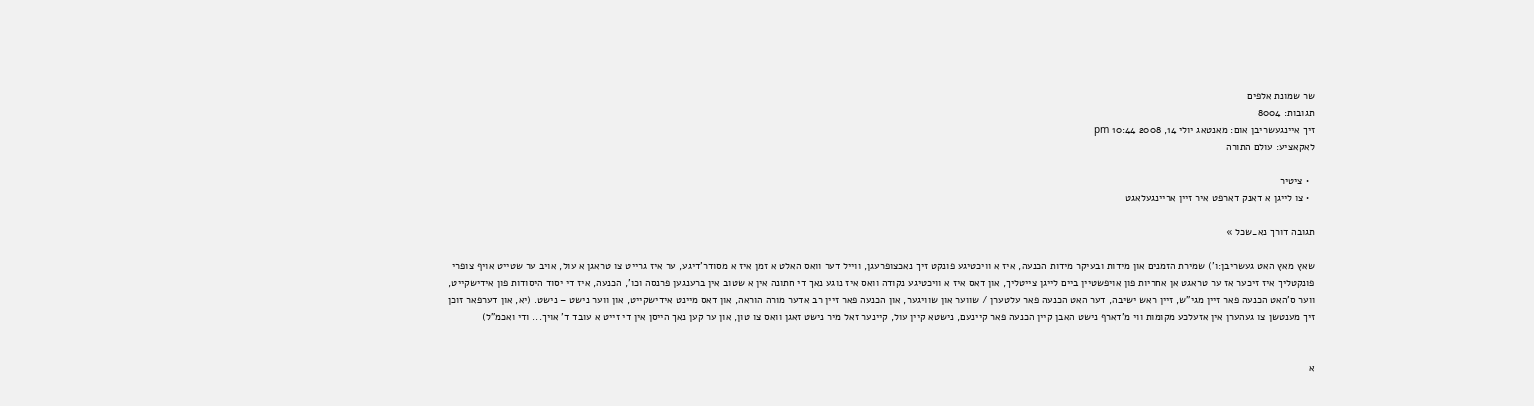שר שמונת אלפים
תגובות: 8004
זיך איינגעשריבן אום: מאנטאג יולי 14, 2008 10:44 pm
לאקאציע: עולם התורה

  • ציטיר
  • צו לייגן א דאנק דארפט איר זיין אריינגעלאגט

תגובה דורך נא_שכל »

שאץ מאץ האט געשריבן:ו') שמירת הזמנים און מידות ובעיקר מידות הכנעה, איז א וויכטיגע פונקט זיך נאכצופרעגן, ווייל דער וואס האלט א זמן איז א מסודר'דיגע, ער איז גרייט צו טראגן א עול, אויב ער שטייט אויף צופרי פונקטליך איז זיכער אז ער טראגט אן אחריות פון אויפשטיין ביים לייגן צייטליך, און דאס איז א וויכטיגע נקודה וואס איז נוגע נאך די חתונה אין א שטוב אין ברענגען פרנסה וכו', הכנעה, איז די יסוד היסודות פון אידישקייט, ווער ס'האט הכנעה פאר זיין מגי"ש, זיין ראש ישיבה, דער האט הכנעה פאר עלטערן / שווער און שוויגער, און הכנעה פאר זיין רב אדער מורה הוראה, און דאס מיינט אידישקייט, און ווער נישט – נישט. (יא, און דערפאר זוכן זיך מענטשן צו געהערן אין אזעלכע מקומות ווי מ'דארף נישט האבן קיין הכנעה פאר קיינעם, נישטא קיין עול, קיינער זאל מיר נישט זאגן וואס צו טון, און ער קען נאך הייסן אין די זייט א עובד ד' אויך... ודי ואכמ"ל)


א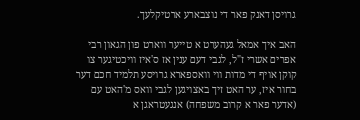גרויסן דאנק פאר די נוצבארע ארטיקלעך.

האב איך אמאל געהערט א טייער ווארט פון הגאון רבי אפרים אשרי ז"ל, לגבי דעם ענין אז ס'איז וויכטיגער צו קוקן אויף די מדות ווי וואספארא גרויסע תלמיד חכם דער בחור איז, ער האט זיך באצויגען לגבי וואס מ'האט עם (אדער פאר א קרוב משפחה) אנגעטראגן א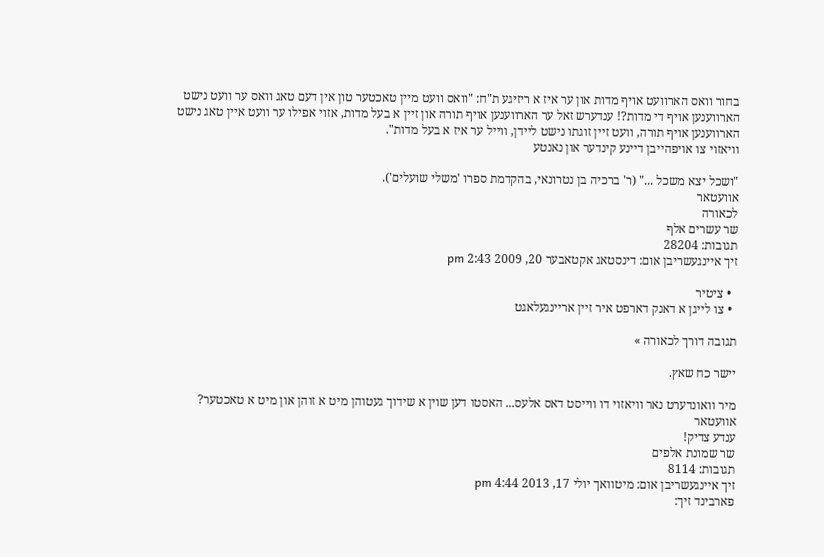בחור וואס הארוועט אויף מדות און ער איז א ריזיגע ת"ח: "וואס וועט מיין טאכטער טון אין דעם טאג וואס ער וועט נישט הארווענען אויף די מדות?! ענדערש זאל ער הארווענען אויף תורה און זיין א בעל מדות, אזוי אפילו ער וועט איין טאג נישט הארווענען אויף תורה, וועט זיין זוגתו נישט ליידן, ווייל ער איז א בעל מדות".
וויאזוי צו אויפהייבן דיינע קינדער און נאנטע

"ושכל יצא משכל ..." (ר' ברכיה בן נטרונאי, בהקדמת ספרו 'משלי שועלים').
אוועטאר
לכאורה
שר עשרים אלף
תגובות: 28204
זיך איינגעשריבן אום: דינסטאג אקטאבער 20, 2009 2:43 pm

  • ציטיר
  • צו לייגן א דאנק דארפט איר זיין אריינגעלאגט

תגובה דורך לכאורה »

יישר כח שאץ.

מיר וואונדערט נאר וויאזוי דו ווייסט דאס אלעס... האסטו דען שוין א שידוך געטוהן מיט א זוהן און מיט א טאכטער?
אוועטאר
ענדע צדיק!
שר שמונת אלפים
תגובות: 8114
זיך איינגעשריבן אום: מיטוואך יולי 17, 2013 4:44 pm
פארבינד זיך: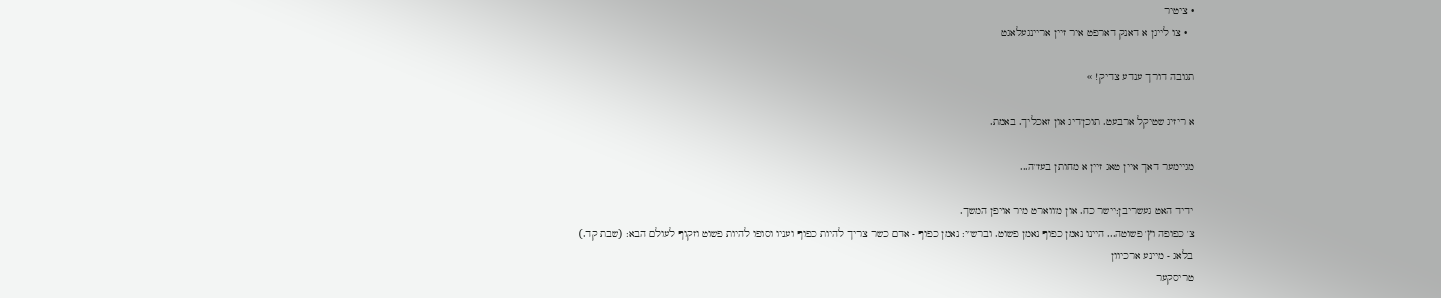• ציטיר
  • צו לייגן א דאנק דארפט איר זיין אריינגעלאגט

תגובה דורך ענדע צדיק! »

א ריזיג שטיקל ארבעט. תוכן'דיג און זאכליך. באמת.

מגיימער דאך איין טאג זיין א מחותן בעז"ה...

ידיד האט געשריבן:יישר כח. און מ'ווארט מיר אויפן המשך.
צ' כפופה וץ' פשוטה... היינו נאמן כפוף נאמן פשוט. וברש"י: נאמן כפוף - אדם כשר צריך להיות כפוף ועניו וסופו להיות פשוט וזקוף לעולם הבא: (שבת קד.)
בלאג - מיינע ארכיוון
טריסקער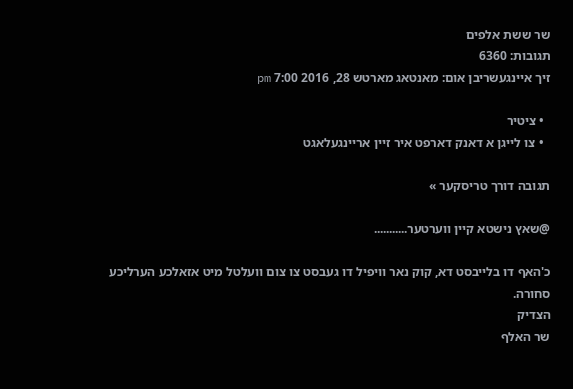שר ששת אלפים
תגובות: 6360
זיך איינגעשריבן אום: מאנטאג מארטש 28, 2016 7:00 pm

  • ציטיר
  • צו לייגן א דאנק דארפט איר זיין אריינגעלאגט

תגובה דורך טריסקער »

@שאץ נישטא קיין ווערטער...........

כ'האף דו בלייבסט דא, קוק נאר וויפיל דו געבסט צו צום וועלטל מיט אזאלכע הערליכע סחורה.
הצדיק
שר האלף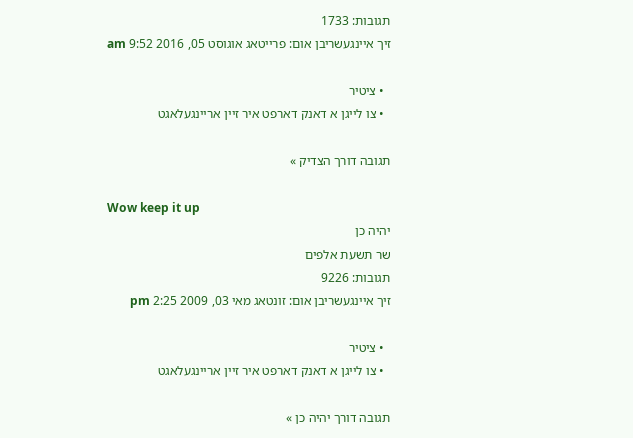תגובות: 1733
זיך איינגעשריבן אום: פרייטאג אוגוסט 05, 2016 9:52 am

  • ציטיר
  • צו לייגן א דאנק דארפט איר זיין אריינגעלאגט

תגובה דורך הצדיק »

Wow keep it up
יהיה כן
שר תשעת אלפים
תגובות: 9226
זיך איינגעשריבן אום: זונטאג מאי 03, 2009 2:25 pm

  • ציטיר
  • צו לייגן א דאנק דארפט איר זיין אריינגעלאגט

תגובה דורך יהיה כן »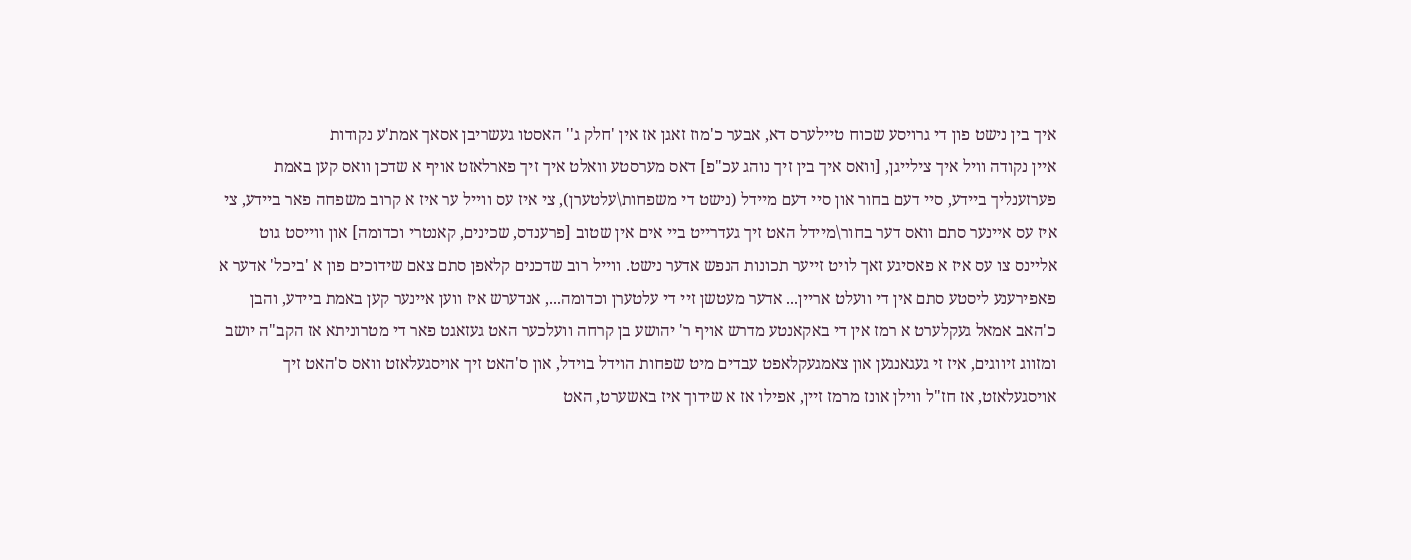איך בין נישט פון די גרויסע שכוח טיילערס דא, אבער כ'מוז זאגן אז אין 'חלק ג'' האסטו געשריבן אסאך אמת'ע נקודות
איין נקודה וויל איך צילייגן, [וואס איך בין זיך נוהג עכ"פ] דאס מערסטע וואלט איך זיך פארלאזט אויף א שדכן וואס קען באמת פערזענליך ביידע, סיי דעם בחור און סיי דעם מיידל (נישט די משפחות\עלטערן), צי איז עס ווייל ער איז א קרוב משפחה פאר ביידע, צי איז עס איינער סתם וואס דער בחור\מיידל האט זיך געדרייט ביי אים אין שטוב [פרענדס, שכינים, קאנטרי וכדומה] און ווייסט גוט אליינס צו עס איז א פאסיגע זאך לויט זייער תכונות הנפש אדער נישט. ווייל רוב שדכנים קלאפן סתם צאם שידוכים פון א 'ביכל' אדער א פאפירענע ליסטע סתם אין די וועלט אריין... אדער מעטשן זיי די עלטערן וכדומה..., אנדערש איז ווען איינער קען באמת ביידע, והבן
כ'האב אמאל געקלערט א רמז אין די באקאנטע מדרש אויף ר' יהושע בן קרחה וועלכער האט געזאגט פאר די מטרוניתא אז הקב"ה יושב ומזווג זיווגים, איז זי געגאנגען און צאמגעקלאפט עבדים מיט שפחות הוידל בוידל, און ס'האט זיך אויסגעלאזט וואס ס'האט זיך אויסגעלאזט, אז חז"ל ווילן אונז מרמז זיין, אפילו אז א שידוך איז באשערט, האט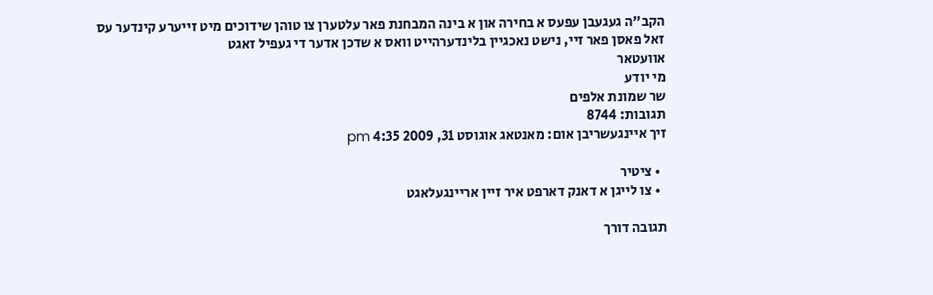הקב"ה געגעבן עפעס א בחירה און א בינה המבחנת פאר עלטערן צו טוהן שידוכים מיט זייערע קינדער עס זאל פאסן פאר זיי, נישט נאכגיין בלינדערהייט וואס א שדכן אדער די געפיל זאגט
אוועטאר
מי יודע
שר שמונת אלפים
תגובות: 8744
זיך איינגעשריבן אום: מאנטאג אוגוסט 31, 2009 4:35 pm

  • ציטיר
  • צו לייגן א דאנק דארפט איר זיין אריינגעלאגט

תגובה דורך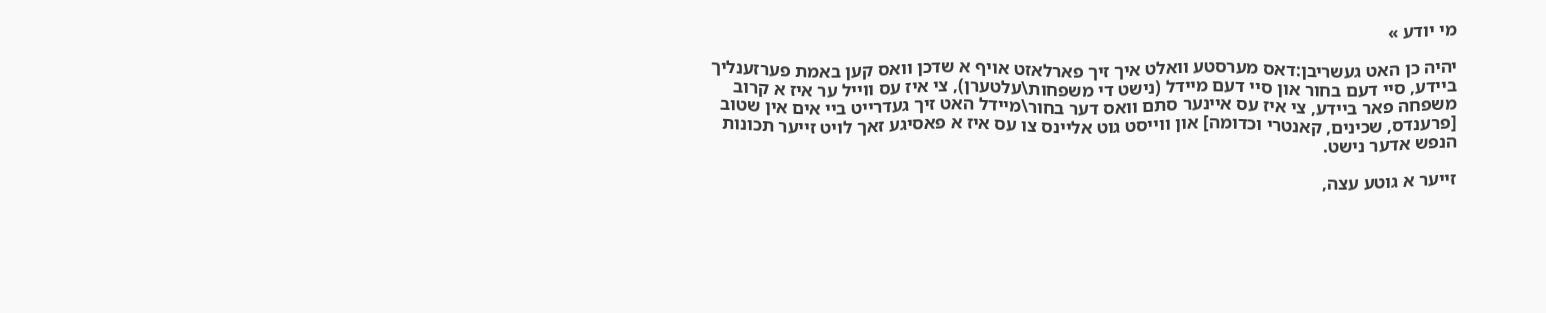מי יודע »

יהיה כן האט געשריבן:דאס מערסטע וואלט איך זיך פארלאזט אויף א שדכן וואס קען באמת פערזענליך ביידע, סיי דעם בחור און סיי דעם מיידל (נישט די משפחות\עלטערן), צי איז עס ווייל ער איז א קרוב משפחה פאר ביידע, צי איז עס איינער סתם וואס דער בחור\מיידל האט זיך געדרייט ביי אים אין שטוב [פרענדס, שכינים, קאנטרי וכדומה] און ווייסט גוט אליינס צו עס איז א פאסיגע זאך לויט זייער תכונות הנפש אדער נישט.

זייער א גוטע עצה,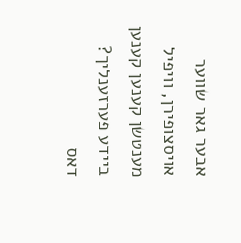אבער גאר שווער אויסצופירן, וויפיל מענטשן קענען קענען ביידע פערזענליך? דאס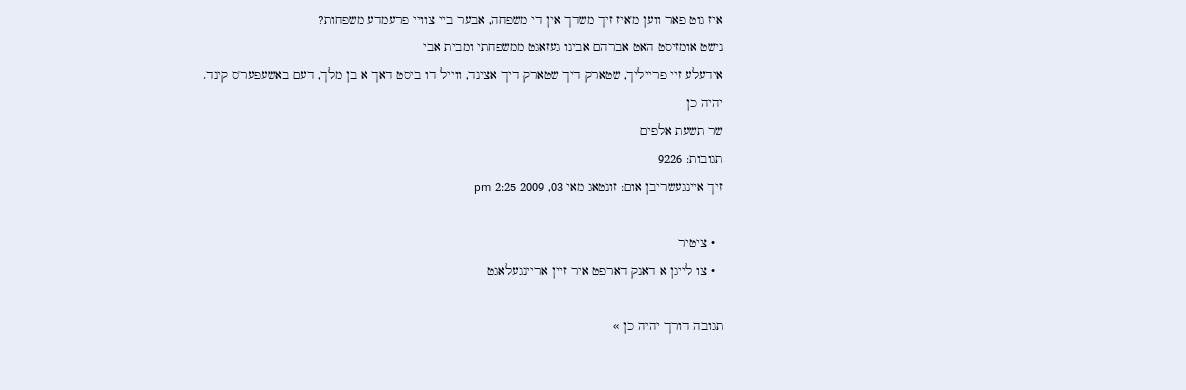איז גוט פאר ווען מ'איז זיך משדך אין די משפחה, אבער ביי צוויי פרעמדע משפחות?
נישט אומזיסט האט אברהם אבינו געזאגט ממשפחתי ומבית אבי
אידעלע זיי פרייליך, שטארק דיך שטארק דיך אצינד, ווייל דו ביסט דאך א בן מלך, דעם באשעפער'ס קינד.
יהיה כן
שר תשעת אלפים
תגובות: 9226
זיך איינגעשריבן אום: זונטאג מאי 03, 2009 2:25 pm

  • ציטיר
  • צו לייגן א דאנק דארפט איר זיין אריינגעלאגט

תגובה דורך יהיה כן »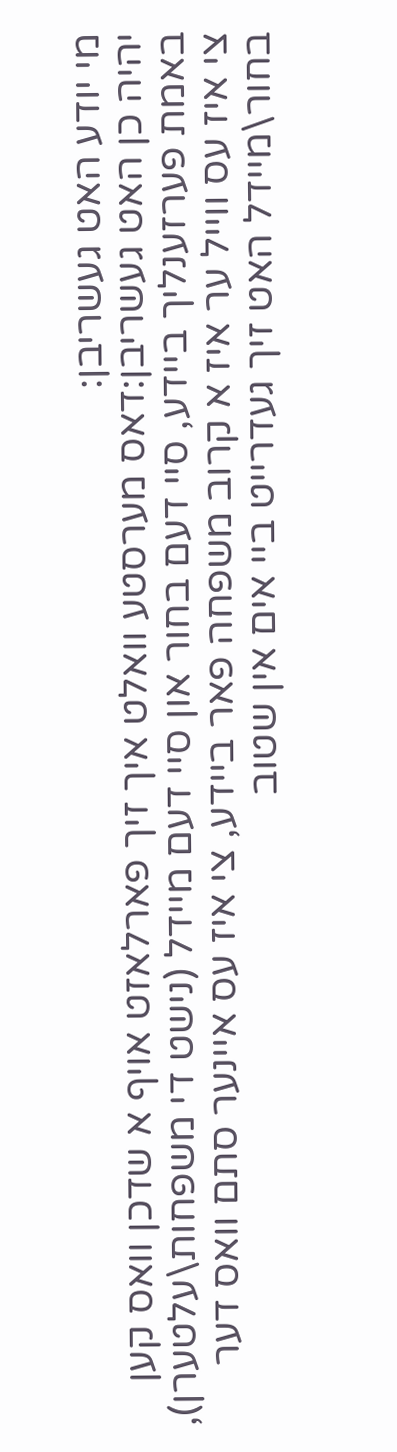מי יודע האט געשריבן:
יהיה כן האט געשריבן:דאס מערסטע וואלט איך זיך פארלאזט אויף א שדכן וואס קען באמת פערזענליך ביידע, סיי דעם בחור און סיי דעם מיידל (נישט די משפחות\עלטערן), צי איז עס ווייל ער איז א קרוב משפחה פאר ביידע, צי איז עס איינער סתם וואס דער בחור\מיידל האט זיך געדרייט ביי אים אין שטוב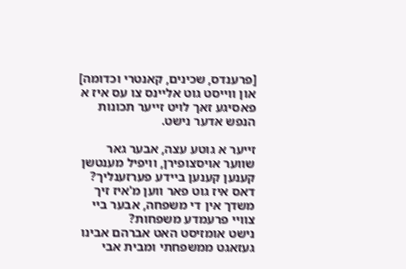[פרענדס, שכינים, קאנטרי וכדומה] און ווייסט גוט אליינס צו עס איז א פאסיגע זאך לויט זייער תכונות הנפש אדער נישט.

זייער א גוטע עצה, אבער גאר שווער אויסצופירן, וויפיל מענטשן קענען קענען ביידע פערזענליך? דאס איז גוט פאר ווען מ'איז זיך משדך אין די משפחה, אבער ביי צוויי פרעמדע משפחות?
נישט אומזיסט האט אברהם אבינו געזאגט ממשפחתי ומבית אבי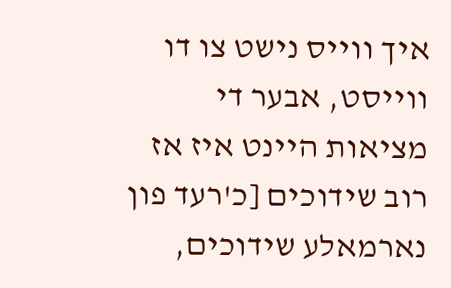איך ווייס נישט צו דו ווייסט, אבער די מציאות היינט איז אז רוב שידוכים [כ'רעד פון נארמאלע שידוכים,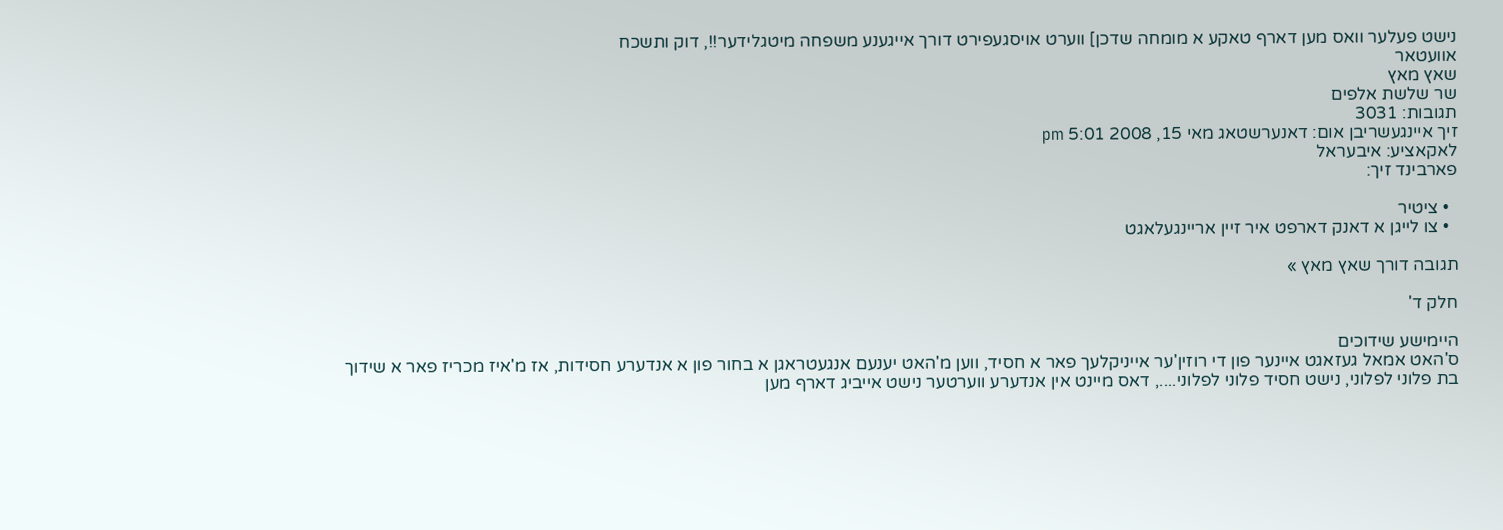נישט פעלער וואס מען דארף טאקע א מומחה שדכן] ווערט אויסגעפירט דורך אייגענע משפחה מיטגלידער!!, דוק ותשכח
אוועטאר
שאץ מאץ
שר שלשת אלפים
תגובות: 3031
זיך איינגעשריבן אום: דאנערשטאג מאי 15, 2008 5:01 pm
לאקאציע: איבעראל
פארבינד זיך:

  • ציטיר
  • צו לייגן א דאנק דארפט איר זיין אריינגעלאגט

תגובה דורך שאץ מאץ »

חלק ד'

היימישע שידוכים
ס'האט אמאל געזאגט איינער פון די רוזין'ער אייניקלעך פאר א חסיד, ווען מ'האט יענעם אנגעטראגן א בחור פון א אנדערע חסידות, אז מ'איז מכריז פאר א שידוך בת פלוני לפלוני, נישט חסיד פלוני לפלוני...., דאס מיינט אין אנדערע ווערטער נישט אייביג דארף מען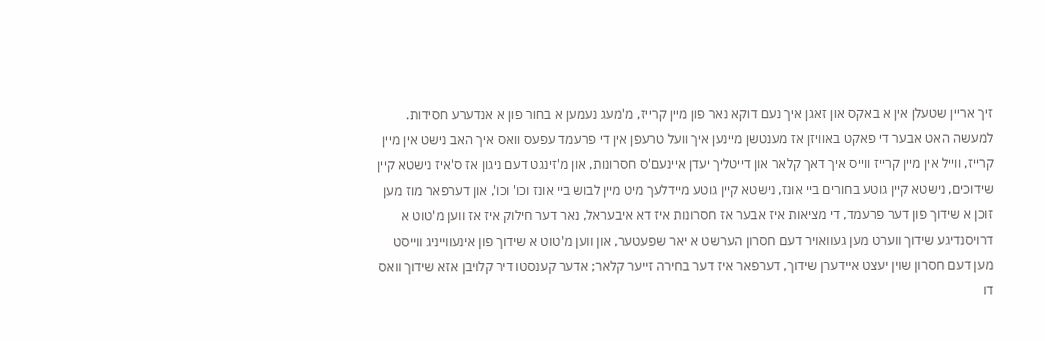זיך אריין שטעלן אין א באקס און זאגן איך נעם דוקא נאר פון מיין קרייז, מ'מעג נעמען א בחור פון א אנדערע חסידות.
למעשה האט אבער די פאקט באוויזן אז מענטשן מיינען איך וועל טרעפן אין די פרעמד עפעס וואס איך האב נישט אין מיין קרייז, ווייל אין מיין קרייז ווייס איך דאך קלאר און דייטליך יעדן איינעם'ס חסרונות, און מ'זינגט דעם ניגון אז ס'איז נישטא קיין שידוכים, נישטא קיין גוטע בחורים ביי אונז, נישטא קיין גוטע מיידלעך מיט מיין לבוש ביי אונז וכו' וכו', און דערפאר מוז מען זוכן א שידוך פון דער פרעמד, די מציאות איז אבער אז חסרונות איז דא איבעראל, נאר דער חילוק איז אז ווען מ'טוט א דרויסנדיגע שידוך ווערט מען געוואויר דעם חסרון הערשט א יאר שפעטער, און ווען מ'טוט א שידוך פון אינעווייניג ווייסט מען דעם חסרון שוין יעצט איידערן שידוך, דערפאר איז דער בחירה זייער קלאר; אדער קענסטו דיר קלויבן אזא שידוך וואס דו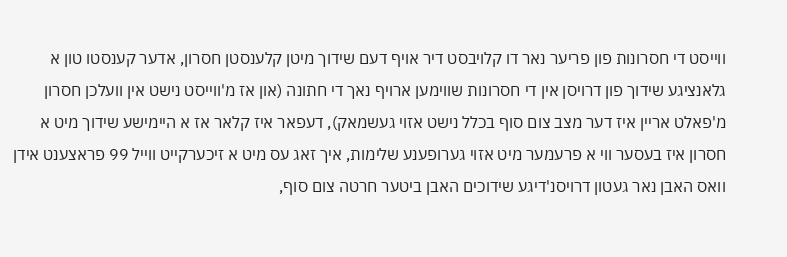ווייסט די חסרונות פון פריער נאר דו קלויבסט דיר אויף דעם שידוך מיטן קלענסטן חסרון, אדער קענסטו טון א גלאנציגע שידוך פון דרויסן אין די חסרונות שווימען ארויף נאך די חתונה (און אז מ'ווייסט נישט אין וועלכן חסרון מ'פאלט אריין איז דער מצב צום סוף בכלל נישט אזוי געשמאק), דעפאר איז קלאר אז א היימישע שידוך מיט א חסרון איז בעסער ווי א פרעמער מיט אזוי גערופענע שלימות, איך זאג עס מיט א זיכערקייט ווייל 99 פראצענט אידן וואס האבן נאר געטון דרויסנ'דיגע שידוכים האבן ביטער חרטה צום סוף,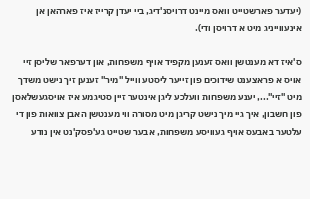(יעדער פארשטייט וואס מיינט דרויסנ'דיג, ביי יעדן קרייז איז פארהאן אן אינעווייניג מיט א דרויסן ודי).

ס'איז דא מענטשן וואס זענען מקפיד אויף משפחות, און דערפאר שליסן זיי אויס א פראצענט שידוכים פון זייער ליסטע ווייל "מיר" זענען זיך נישט משדך מיט "זיי"..., יענע משפחות וועלכע ליגן אינטער זיין סטיגמע איז אויסגעשלאסן פון חשבון, איך גיי מיך נישט קריגן מיט מסורה ווי מענטשן האבן צוואות פון די עלטער באבעס אויף געוויסע משפחות, אבער שטייט גע'פסק'נט אין נודע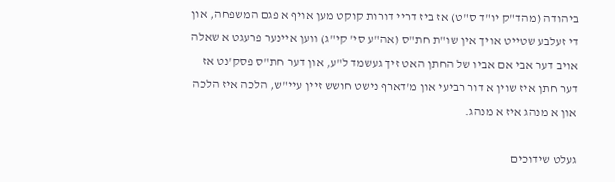ביהודה (מהד"ק יו"ד ס"ט) אז ביז דריי דורות קוקט מען אויף א פגם המשפחה, און די זעלבע שטייט אויך אין שו"ת חת"ס (אה"ע סי' קי"ג) ווען איינער פרעגט א שאלה אויב דער אבי אם אביו של החתן האט זיך געשמד ל"ע, און דער חת"ס פסק'נט אז דער חתן איז שוין א דור רביעי און מ'דארף נישט חושש זיין עיי"ש, הלכה איז הלכה און א מנהג איז א מנהג.

געלט שידוכים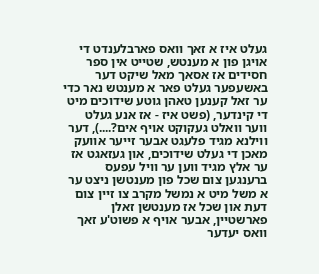געלט איז א זאך וואס פארבלענדט די אויגן פון א מענטש, שטייט אין ספר חסידים אז אסאך מאל שיקט דער באשעפער געלט פאר א מענטש נאר כדי ער זאל קענען טאהן גוטע שידוכים מיט די קינדער, (פשט איז - אז אנע געלט ווער וואלט געקוקט אויף אים?....), דער ווילנא מגיד פלעגט אבער זייער אוועק מאכן די געלט שידוכים, און געזאגט אז ער אלץ מגיד ווען ער וויל עפעס ברענגען צום שכל פון מענטשן ניצט ער א משל מיט א נמשל מקרב צו זיין צום דעת און שכל אז מענטשן זאלן פארשטיין, אבער אויף א פשוט'ע זאך וואס יעדער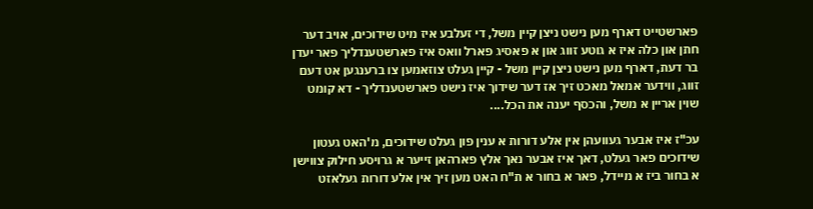פארשטייט דארף מען נישט ניצן קיין משל, די זעלבע איז מיט שידוכים, אויב דער חתן און כלה איז א גוטע זווג און א פאסיג פארל וואס איז פארשטענדליך פאר יעדן בר דעת, דארף מען נישט ניצן קיין משל - קיין געלט צוזאמען צו ברענגען אט דעם זווג, ווידער אמאל מאכט זיך אז דער שידוך איז נישט פארשטענדליך - דא קומט שוין אריין א משל, והכסף יענה את הכל....

עכ"ז איז אבער געוועהן אין אלע דורות א ענין פון געלט שידוכים, מ'האט געטון שידוכים פאר געלט, דאך איז אבער נאך אלץ פארהאן זייער א גרויסע חילוק צווישן א בחור ביז א מיידל, פאר א בחור א ת"ח האט מען זיך אין אלע דורות געלאזט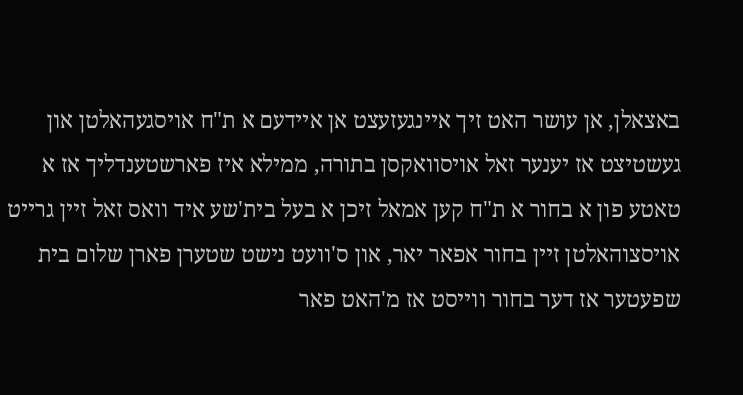באצאלן, אן עושר האט זיך איינגעזעצט אן איידעם א ת"ח אויסגעהאלטן און געשטיצט אז יענער זאל אויסוואקסן בתורה, ממילא איז פארשטענדליך אז א טאטע פון א בחור א ת"ח קען אמאל זיכן א בעל בית'שע איד וואס זאל זיין גרייט אויסצוהאלטן זיין בחור אפאר יאר, און ס'וועט נישט שטערן פארן שלום בית שפעטער אז דער בחור ווייסט אז מ'האט פאר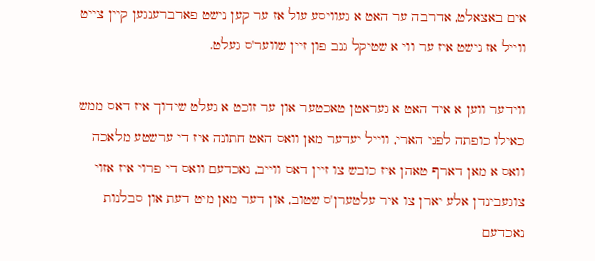אים באצאלט, אדרבה ער האט א געוויסע עול אז ער קען נישט פארברענגען קיין צייט ווייל אז נישט איז ער ווי א שטיקל גנב פון זיין שווער'ס געלט.

ווידער ווען א איד האט א געראטן טאכטער און ער זוכט א געלט שידוך איז דאס ממש כאילו כופתה לפני הארי, ווייל יעדער מאן וואס האט חתונה איז די ערשטע מלאכה וואס א מאן דארף טאהן איז כובש צו זיין דאס ווייב, נאכדעם וואס די פרוי איז אזוי צוגעבינדן אלע יארן צו איר עלטערן'ס שטוב, און דער מאן מיט דעת און סבלנות נאכדעם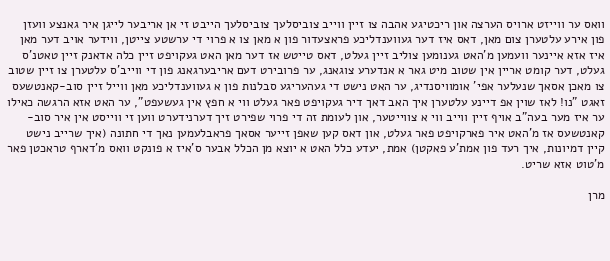וואס ער ווייזט ארויס הערצה און ריכטיגע אהבה צו זיין ווייב צוביסלעך צוביסלעך הייבט זי אן אריבער לייגן איר גאנצע וועזן פון אירע עלטערן צום מאן, דאס איז דער געווענדליכע פראצעדור פון א מאן צו א פרוי די ערשטע צייטן, ווידער אויב דער מאן איז אזא איינער וועמען מ'האט גענומען צוליב זיין געלט, דאס טייטש אז דער מאן האט געקויפט זיין כלה אדאנק זיין טאטנ'ס געלט, דער קומט אריין אין שטוב מיט גאר א אנדערע צוגאנג, ער פרובירט דעם אריבערגאנג פון די ווייב'ס עלטערן צו זיין שטוב צו מאכן אסאך שנעלער אפי' אומוויסנדיג, ער האט נישט די געהעריגע סבלנות פון א געווענדליכע מאן ווייל זיין סוב-קאנטשעס זאגט "נו! לאז שוין אפ דיינע עלטערן איך האב דאך דיר געקויפט פאר געלט ווי א חפץ אין געשעפט", ער האט אזא הרגשה כאילו ער איז מער בעה"ב אויף זיין ווייב ווי א צווייטער, און לעומת זה די פרוי שפירט זיך דערנידערט ווען זי ווייסט אין איר סוב-קאנטשעס אז מ'האט איר פארקויפט פאר געלט, און דאס קען שאפן זייער אסאך פראבלעמען נאך די חתונה (איך שרייב נישט קיין דמיונות, איך רעד פון אמת'ע פאקטן) אמת, יעדע כלל האט א יוצא מן הכלל אבער ס'איז א פונקט וואס מ'דארף טראכטן פאר מ'טוט אזא שריט.

מרן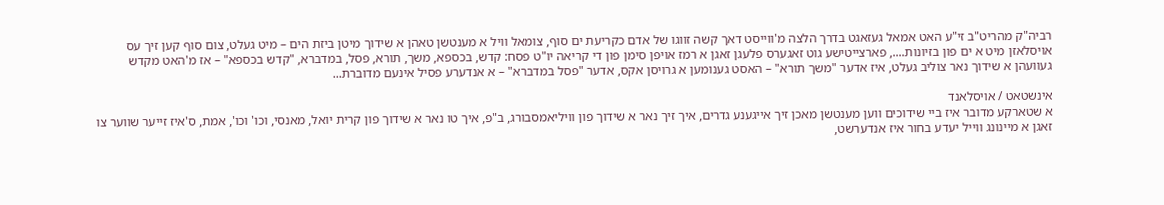רביה"ק מהריט"ב זי"ע האט אמאל געזאגט בדרך הלצה מ'ווייסט דאך קשה זווגו של אדם כקריעת ים סוף, צומאל וויל א מענטשן טאהן א שידוך מיטן ביזת הים – מיט געלט, צום סוף קען זיך עס אויסלאזן מיט א ים פון בזיונות...., פארצייטישע גוט זאגערס פלעגן זאגן א רמז אויפן סימן פון די קריאה יו"ט פסח: קדש, בכספא, משך, תורא, פסל, במדברא, "קדש בכספא" – אז מ'האט מקדש געוועהן א שידוך נאר צוליב געלט, איז אדער "משך תורא" – האסט גענומען א גרויסן אקס, אדער "פסל במדברא" – א אנדערע פסיל אינעם מדוברת...

אינשטאט / אויסלאנד
א שטארקע מדובר איז ביי שידוכים ווען מענטשן מאכן זיך אייגענע גדרים, איך זיך נאר א שידוך פון וויליאמסבורג, ב"פ, איך טו נאר א שידוך פון קרית יואל, מאנסי, וכו' וכו', אמת, ס'איז זייער שווער צו זאגן א מיינונג ווייל יעדע בחור איז אנדערשט,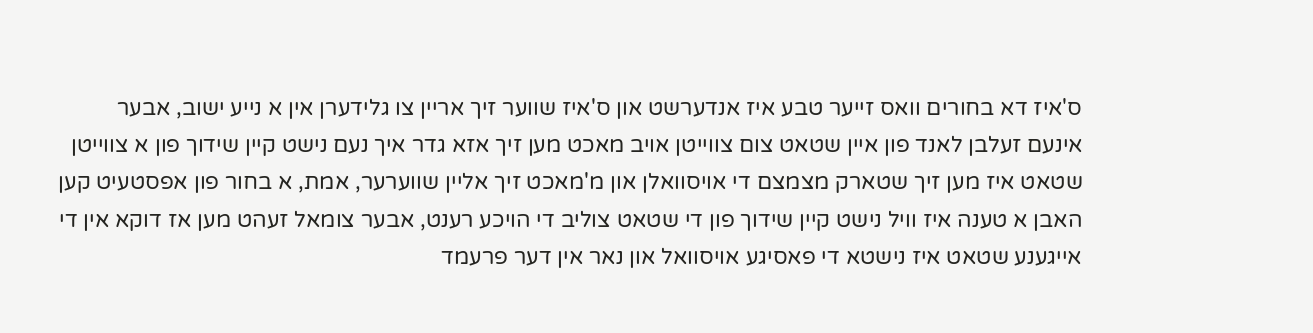ס'איז דא בחורים וואס זייער טבע איז אנדערשט און ס'איז שווער זיך אריין צו גלידערן אין א נייע ישוב, אבער אינעם זעלבן לאנד פון איין שטאט צום צווייטן אויב מאכט מען זיך אזא גדר איך נעם נישט קיין שידוך פון א צווייטן שטאט איז מען זיך שטארק מצמצם די אויסוואלן און מ'מאכט זיך אליין שווערער, אמת, א בחור פון אפסטעיט קען האבן א טענה איז וויל נישט קיין שידוך פון די שטאט צוליב די הויכע רענט, אבער צומאל זעהט מען אז דוקא אין די אייגענע שטאט איז נישטא די פאסיגע אויסוואל און נאר אין דער פרעמד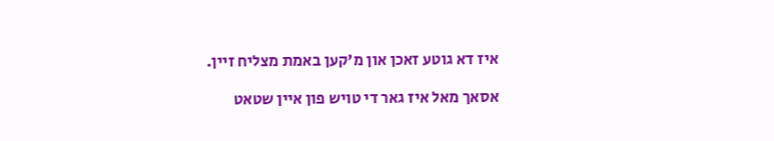איז דא גוטע זאכן און מ'קען באמת מצליח זיין.

אסאך מאל איז גאר די טויש פון איין שטאט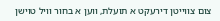צום צווייטן דירעקט א תועלת, ווען א בחור וויל טוישן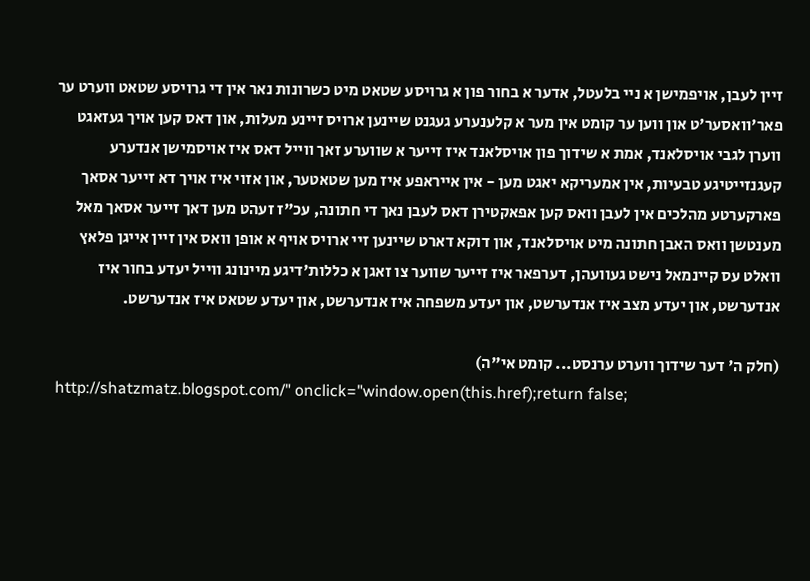זיין לעבן, אויפמישן א ניי בלעטל, אדער א בחור פון א גרויסע שטאט מיט כשרונות נאר אין די גרויסע שטאט ווערט ער פאר'וואסער'ט און ווען ער קומט אין מער א קלענערע געגנט שיינען ארויס זיינע מעלות, און דאס קען אויך געזאגט ווערן לגבי אויסלאנד, אמת א שידוך פון אויסלאנד איז זייער א שווערע זאך ווייל דאס איז אויסמישן אנדערע קעגנזייטיגע טבעיות, אין אמעריקא יאגט מען - אין אייראפע איז מען שטאטער, און אזוי איז אויך דא זייער אסאך פארקערטע מהלכים אין לעבן וואס קען אפאקטירן דאס לעבן נאך די חתונה, עכ"ז זעהט מען דאך זייער אסאך מאל מענטשן וואס האבן חתונה מיט אויסלאנד, און דוקא דארט שיינען זיי ארויס אויף א אופן וואס אין זיין אייגן פלאץ וואלט עס קיינמאל נישט געוועהן, דערפאר איז זייער שווער צו זאגן א כללות'דיגע מיינונג ווייל יעדע בחור איז אנדערשט, און יעדע מצב איז אנדערשט, און יעדע משפחה איז אנדערשט, און יעדע שטאט איז אנדערשט.

(חלק ה' דער שידוך ווערט ערנסט... קומט אי"ה)
http://shatzmatz.blogspot.com/" onclick="window.open(this.href);return false;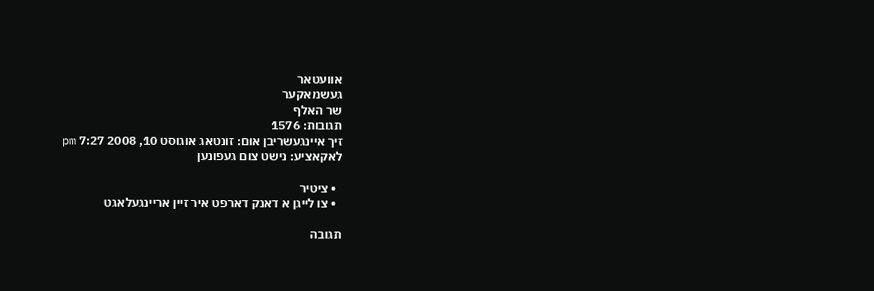אוועטאר
געשמאקער
שר האלף
תגובות: 1576
זיך איינגעשריבן אום: זונטאג אוגוסט 10, 2008 7:27 pm
לאקאציע: נישט צום געפונען

  • ציטיר
  • צו לייגן א דאנק דארפט איר זיין אריינגעלאגט

תגובה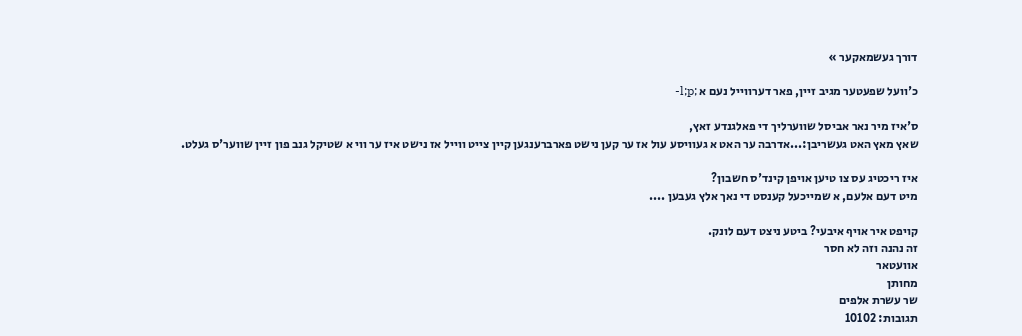דורך געשמאקער »

כ'וועל שפעטער מגיב זיין, פאר דערווייל נעם א ;l;p-

ס'איז מיר נאר אביסל שווערליך די פאלגנדע זאץ,
שאץ מאץ האט געשריבן:...אדרבה ער האט א געוויסע עול אז ער קען נישט פארברענגען קיין צייט ווייל אז נישט איז ער ווי א שטיקל גנב פון זיין שווער'ס געלט.

איז ריכטיג עס צו טיען אויפן קינד'ס חשבון?
מיט דעם אלעם, א שמייכעל קענסט די נאך אלץ געבען ....

קויפט איר אויף איבעי? ביטע ניצט דעם לונק.
זה נהנה וזה לא חסר
אוועטאר
מחותן
שר עשרת אלפים
תגובות: 10102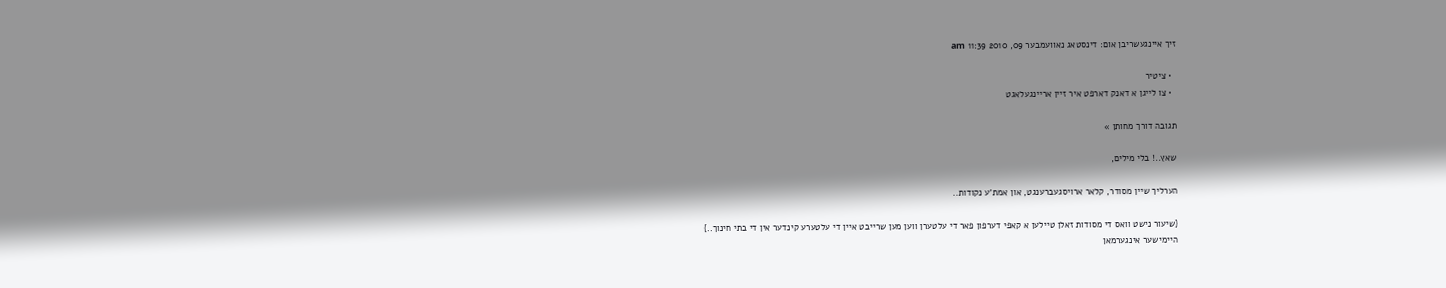זיך איינגעשריבן אום: דינסטאג נאוועמבער 09, 2010 11:39 am

  • ציטיר
  • צו לייגן א דאנק דארפט איר זיין אריינגעלאגט

תגובה דורך מחותן »

שאץ..! בלי מילים,

הערליך שיין מסודר, קלאר ארויסגעברענגט, און אמת'ע נקודות..

{שיעור נישט וואס די מסודות זאלן טיילען א קאפי דערפון פאר די עלטערן ווען מען שרייבט איין די עלטערע קינדער אין די בתי חינוך..}
היימישער אינגערמאן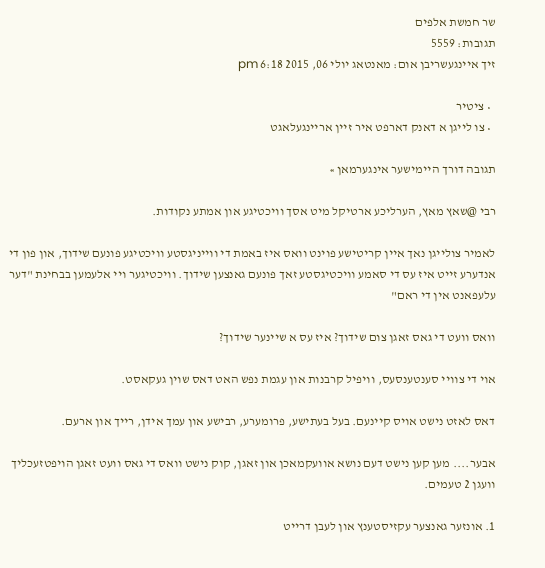שר חמשת אלפים
תגובות: 5559
זיך איינגעשריבן אום: מאנטאג יולי 06, 2015 6:18 pm

  • ציטיר
  • צו לייגן א דאנק דארפט איר זיין אריינגעלאגט

תגובה דורך היימישער אינגערמאן »

רבי @שאץ מאץ, הערליכע ארטיקל מיט אסך וויכטיגע און אמתע נקודות.

לאמיר צולייגן נאך איין קריטישע פוינט וואס איז באמת די ווייניגסטע וויכטיגע פונעם שידוך, און פון די אנדערע זייט איז עס די סאמע וויכטיגסטע זאך פונעם גאנצען שידוך. וויכטיגער ויי אלעמען בבחינת "דער עלעפאנט אין די ראם"

וואס וועט די גאס זאגן צום שידוך? איז עס א שיינער שידוך?

אוי די צוויי סענטענסעס, וויפיל קרבנות און עגמת נפש האט דאס שוין געקאסט.

דאס לאזט נישט אויס קיינעם. בעל בעתישע, פרומערע, רבישע און עמך אידן, רייך און ארעם.

אבער.... מען קען נישט דעם נושא אוועקמאכן און זאגן, קוק נישט וואס די גאס וועט זאגן הויפטזעכליך וועגן 2 טעמים.

1. אונזער גאנצער עקזיסטענץ און לעבן דרייט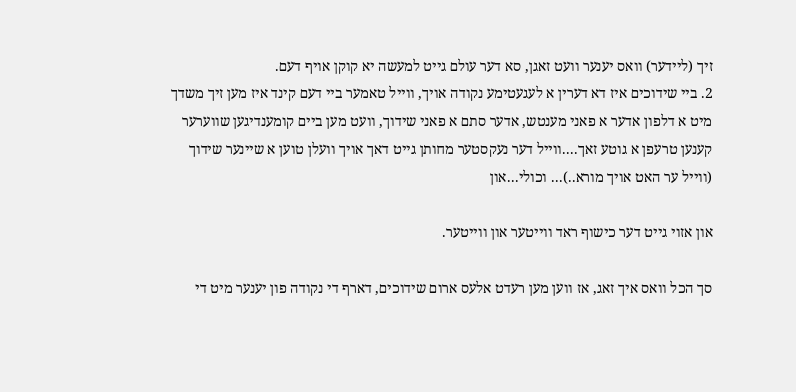זיך (ליידער) וואס יענער וועט זאגן, סא דער עולם גייט למעשה יא קוקן אויף דעם.
2. ביי שידוכים איז דא דערין א לעגעטימע נקודה אויך, ווייל טאמער ביי דעם קינד איז מען זיך משדך מיט א דלפון אדער א פאני מענטש, אדער סתם א פאני שידוך, וועט מען ביים קומענדיגען שווערער קענען טרעפן א גוטע זאך....ווייל דער נעקסטער מחותן גייט דאך אויך וועלן טוען א שיינער שידוך (ווייל ער האט אויך מורא..)... וכולי...און

און אזוי גייט דער כישוף ראד ווייטער און ווייטער.

סך הכל וואס איך זאג, אז ווען מען רעדט אלעס ארום שידוכים, דארף די נקודה פון יענער מיט די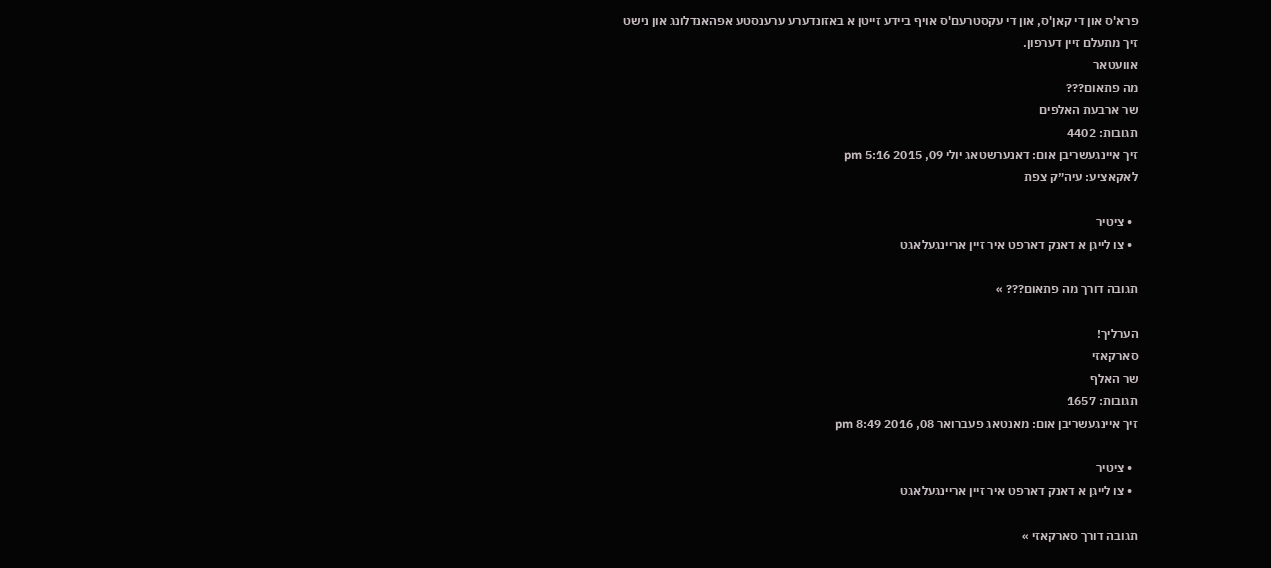פרא'ס און די קאן'ס, און די עקסטרעם'ס אויף ביידע זייטן א באזונדערע ערענסטע אפהאנדלונג און נישט זיך מתעלם זיין דערפון.
אוועטאר
מה פתאום???
שר ארבעת האלפים
תגובות: 4402
זיך איינגעשריבן אום: דאנערשטאג יולי 09, 2015 5:16 pm
לאקאציע: עיה״ק צפת

  • ציטיר
  • צו לייגן א דאנק דארפט איר זיין אריינגעלאגט

תגובה דורך מה פתאום??? »

הערליך!
סארקאזי
שר האלף
תגובות: 1657
זיך איינגעשריבן אום: מאנטאג פעברואר 08, 2016 8:49 pm

  • ציטיר
  • צו לייגן א דאנק דארפט איר זיין אריינגעלאגט

תגובה דורך סארקאזי »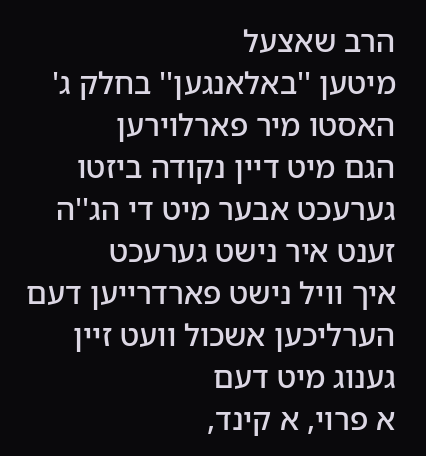הרב שאצעל
מיטען ''באלאנגען'' בחלק ג' האסטו מיר פארלוירען
הגם מיט דיין נקודה ביזטו גערעכט אבער מיט די הג''ה זענט איר נישט גערעכט
איך וויל נישט פארדרייען דעם הערליכען אשכול וועט זיין גענוג מיט דעם
א פרוי, א קינד,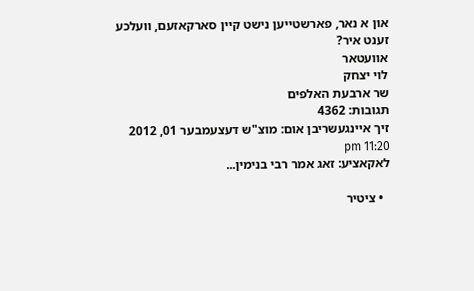און א נאר, פארשטייען נישט קיין סארקאזעם, וועלכע זענט איר?
אוועטאר
לוי יצחק
שר ארבעת האלפים
תגובות: 4362
זיך איינגעשריבן אום: מוצ"ש דעצעמבער 01, 2012 11:20 pm
לאקאציע: זאג אמר רבי בנימין...

  • ציטיר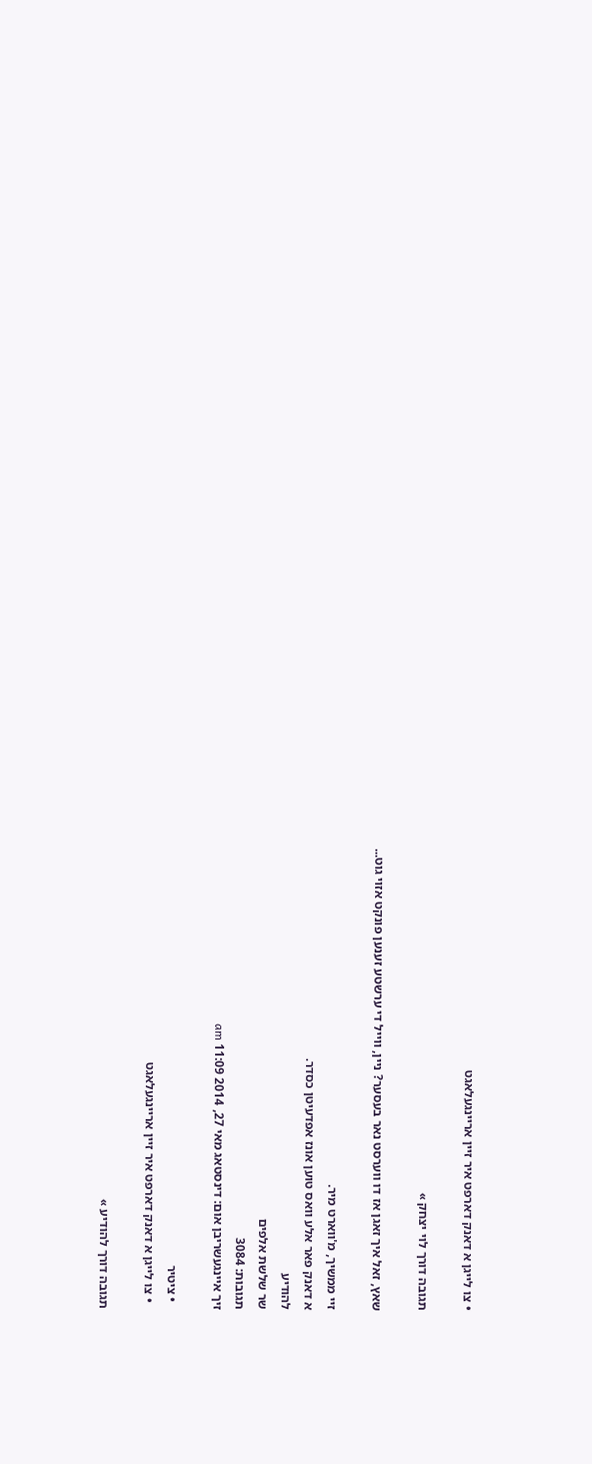• צו לייגן א דאנק דארפט איר זיין אריינגעלאגט

תגובה דורך לוי יצחק »

שאץ, זאל איך זאגן אז דו ווערסט נאר בעסער? ניין, ווייל די ערשטע זענען פונקט אזוי גוט...

זיי ממשיך, מ'ווארט מיר.
א דאנק פאר אלע וואס טוען אונז אפדעיטן כסדר.
להודיע
שר שלשת אלפים
תגובות: 3084
זיך איינגעשריבן אום: דינסטאג מאי 27, 2014 11:09 am

  • ציטיר
  • צו לייגן א דאנק דארפט איר זיין אריינגעלאגט

תגובה דורך להודיע »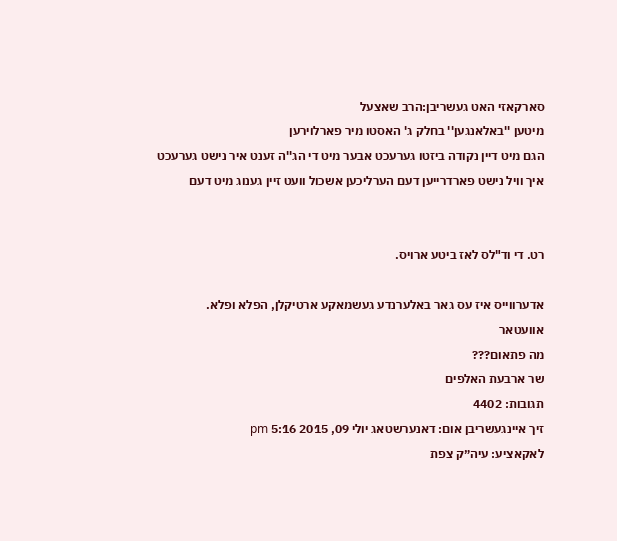סארקאזי האט געשריבן:הרב שאצעל
מיטען ''באלאנגען'' בחלק ג' האסטו מיר פארלוירען
הגם מיט דיין נקודה ביזטו גערעכט אבער מיט די הג''ה זענט איר נישט גערעכט
איך וויל נישט פארדרייען דעם הערליכען אשכול וועט זיין גענוג מיט דעם


רט. די וד"לס לאז ביטע ארויס.

אדערווייס איז עס גאר באלערנדע געשמאקע ארטיקלן, הפלא ופלא.
אוועטאר
מה פתאום???
שר ארבעת האלפים
תגובות: 4402
זיך איינגעשריבן אום: דאנערשטאג יולי 09, 2015 5:16 pm
לאקאציע: עיה״ק צפת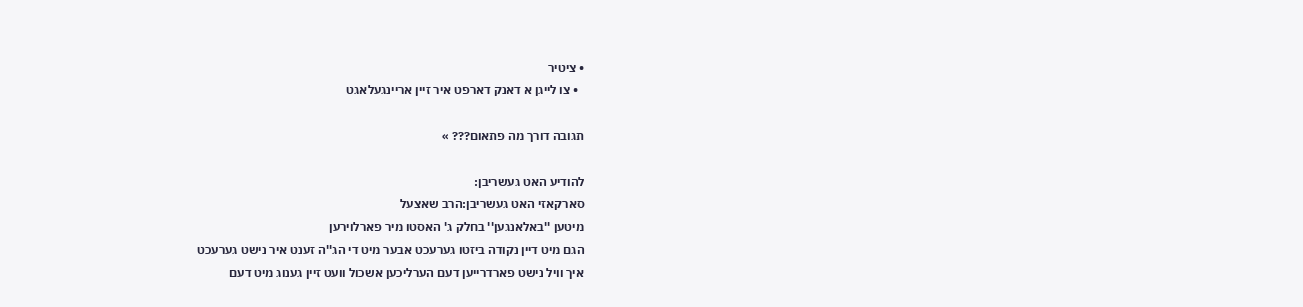• ציטיר
  • צו לייגן א דאנק דארפט איר זיין אריינגעלאגט

תגובה דורך מה פתאום??? »

להודיע האט געשריבן:
סארקאזי האט געשריבן:הרב שאצעל
מיטען ''באלאנגען'' בחלק ג' האסטו מיר פארלוירען
הגם מיט דיין נקודה ביזטו גערעכט אבער מיט די הג''ה זענט איר נישט גערעכט
איך וויל נישט פארדרייען דעם הערליכען אשכול וועט זיין גענוג מיט דעם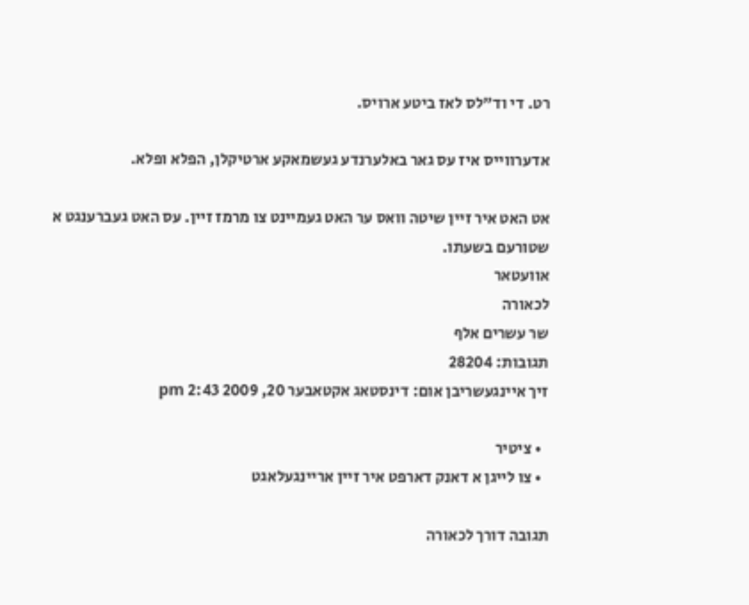רט. די וד"לס לאז ביטע ארויס.

אדערווייס איז עס גאר באלערנדע געשמאקע ארטיקלן, הפלא ופלא.

אט האט איר זיין שיטה וואס ער האט געמיינט צו מרמז זיין. עס האט געברענגט א שטורעם בשעתו.
אוועטאר
לכאורה
שר עשרים אלף
תגובות: 28204
זיך איינגעשריבן אום: דינסטאג אקטאבער 20, 2009 2:43 pm

  • ציטיר
  • צו לייגן א דאנק דארפט איר זיין אריינגעלאגט

תגובה דורך לכאורה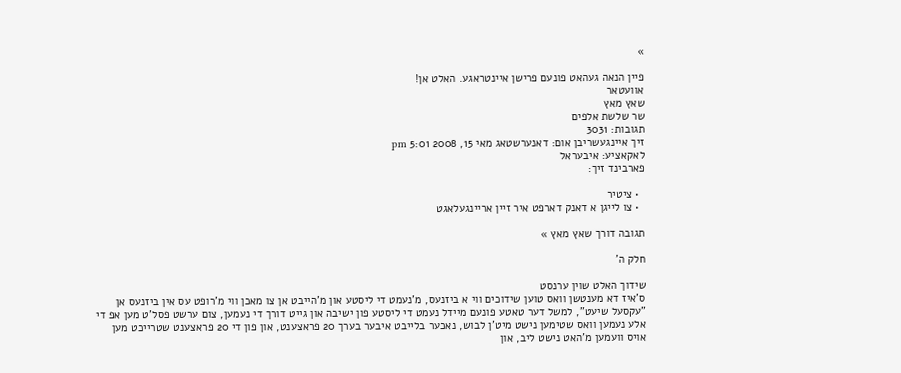»

פיין הנאה געהאט פונעם פרישן איינטראגע. האלט אן!
אוועטאר
שאץ מאץ
שר שלשת אלפים
תגובות: 3031
זיך איינגעשריבן אום: דאנערשטאג מאי 15, 2008 5:01 pm
לאקאציע: איבעראל
פארבינד זיך:

  • ציטיר
  • צו לייגן א דאנק דארפט איר זיין אריינגעלאגט

תגובה דורך שאץ מאץ »

חלק ה'

שידוך האלט שוין ערנסט
ס'איז דא מענטשן וואס טוען שידוכים ווי א ביזנעס, מ'נעמט די ליסטע און מ'הייבט אן צו מאכן ווי מ'רופט עס אין ביזנעס אן "עקסעל שיעט", למשל דער טאטע פונעם מיידל נעמט די ליסטע פון ישיבה און גייט דורך די נעמען, צום ערשט פסל'ט מען אפ די אלע נעמען וואס שטימען נישט מיט'ן לבוש, נאכער בלייבט איבער בערך 20 פראצענט, און פון די 20 פראצענט שטרייכט מען אויס וועמען מ'האט נישט ליב, און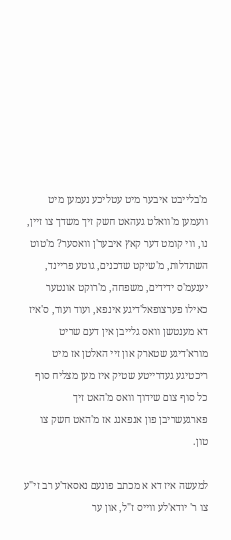מ'בלייבט איבער מיט עטליכע נעמען מיט וועמען מ'וואלט געהאט חשק זיך משדך צו זיין, נו, ווי קומט דער קאץ איבער'ן וואסער? מ'טוט השתדלות, מ'שיקט שדכנים, גוטע פריינד, יענעמ'ס ידידים, משפחה, מ'רוקט אונטער כאילו פערצופאל'דיגע אינפא, ועוד ועוד, ס'איז דא מענטשן וואס גלייבן אין דעם שריט מורא'דיגע שטארק און זיי האלטן אז מיט ריכטיגע געדרייטע שטיק איז מען מצליח סוף כל סוף צום שידוך וואס מ'האט זיך פארגעשריבן פון אנפאנג אז מ'האט חשק צו טון.

למעשה איז דא א מכתב פונעם נאסאד'ע רב זי"ע צו ר' יודא'לע ווייס ז"ל, און ער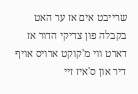שרייבט אים אז ער האט בקבלה פון צדיקי הדור אז דארט ווי מ'קוקט ארויס אויף דיר און ס'איז זיי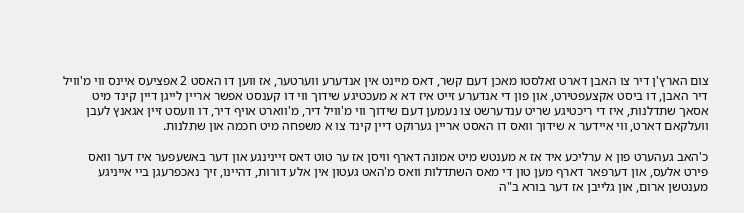צום הארץ'ן דיר צו האבן דארט זאלסטו מאכן דעם קשר, דאס מיינט אין אנדערע ווערטער, אז ווען דו האסט 2 אפציעס איינס ווי מ'וויל דיר האבן, דו ביסט אקצעפטירט, און פון די אנדערע זייט איז דא א מעכטיגע שידוך ווי דו קענסט אפשר אריין לייגן דיין קינד מיט אסאך שתדלנות, איז די ריכטיגע שריט ענדערשט צו נעמען דעם שידוך ווי מ'וויל דיר, מ'ווארט אויף דיר, דו וועסט זיין אגאנץ לעבן וועלקאם דארט, ווי איידער א שידוך וואס דו האסט אריין גערוקט דיין קינד צו א משפחה מיט חכמה און שתלנות.

כ'האב געהערט פון א ערליכע איד אז א מענטש מיט אמונה דארף וויסן אז ער טוט דאס זיינינגע און דער באשעפער איז דער וואס פירט אלעס, און דערפאר דארף מען טון די מאס השתדלות וואס מ'האט געטון אין אלע דורות, דהיינו, זיך נאכפרעגן ביי אייניגע מענטשן ארום, און גלייבן אז דער בורא ב"ה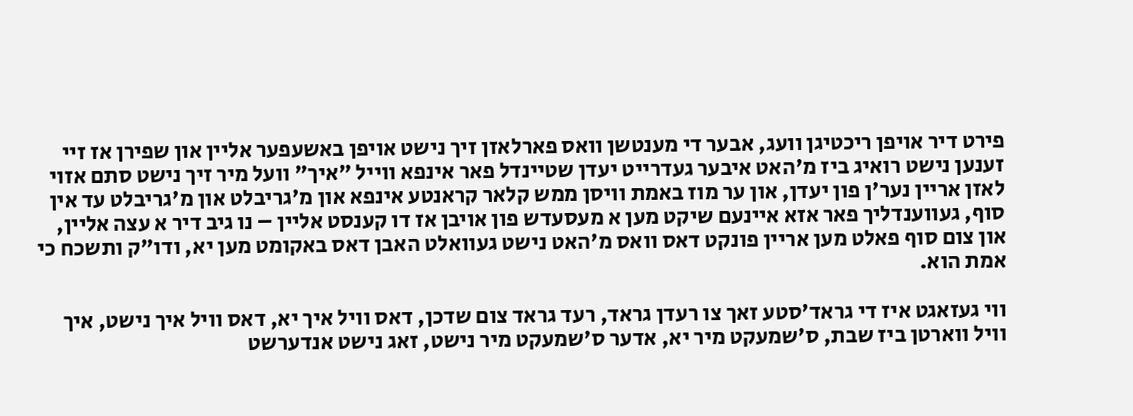פירט דיר אויפן ריכטיגן וועג, אבער די מענטשן וואס פארלאזן זיך נישט אויפן באשעפער אליין און שפירן אז זיי זענען נישט רואיג ביז מ'האט איבער געדרייט יעדן שטיינדל פאר אינפא ווייל "איך" וועל מיר זיך נישט סתם אזוי לאזן אריין נער'ן פון יעדן, און ער מוז באמת וויסן ממש קלאר קראנטע אינפא און מ'גריבלט און מ'גריבלט עד אין סוף, געווענדליך פאר אזא איינעם שיקט מען א מעסעדש פון אויבן אז דו קענסט אליין – נו גיב דיר א עצה אליין, און צום סוף פאלט מען אריין פונקט דאס וואס מ'האט נישט געוואלט האבן דאס באקומט מען יא, ודו"ק ותשכח כי אמת הוא.

ווי געזאגט איז די גראד'סטע זאך צו רעדן גראד, רעד גראד צום שדכן, דאס וויל איך יא, דאס וויל איך נישט, איך וויל ווארטן ביז שבת, ס'שמעקט מיר יא, אדער ס'שמעקט מיר נישט, זאג נישט אנדערשט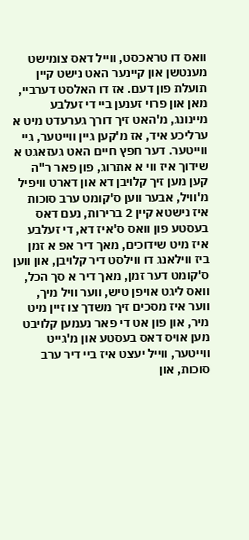וואס דו טראכסט, ווייל דאס צומישט מענטשן און קיינער האט נישט קיין תועלת פון דעם. אז דו האלסט דערביי, מאן און פרוי זענען ביי די זעלבע מיינונג, מ'האט זיך דורך גערעדט מיט א ערליכע איד, אז מ'קען גיין ווייטער, גיי ווייטער. דער חפץ חיים האט געזאגט א שידוך איז ווי א אתרוג, פון פאר ר"ה קען מען זיך קלויבן דא און דארט וויפיל מ'וויל, אבער ווען ס'קומט ערב סוכות איז נישטא קיין 2 ברירות, נעם דאס בעסטע פון וואס ס'איז דא, די זעלבע איז מיט שידוכים, מאך דיר אפ א זמן ביז ווילאנג דו ווילסט דיר קלויבן, און ווען ס'קומט דער זמן, מאך דיר א סך הכל, וואס ליגט אויפן טיש, ווער וויל מיך, ווער איז מסכים זיך משדך צו זיין מיט מיר, און פון אט די פאר נעמען קלויבט מען אויס דאס בעסטע און מ'גייט ווייטער, ווייל יעצט איז ביי דיר ערב סוכות, און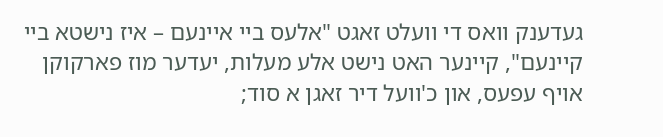געדענק וואס די וועלט זאגט "אלעס ביי איינעם – איז נישטא ביי קיינעם", קיינער האט נישט אלע מעלות, יעדער מוז פארקוקן אויף עפעס, און כ'וועל דיר זאגן א סוד;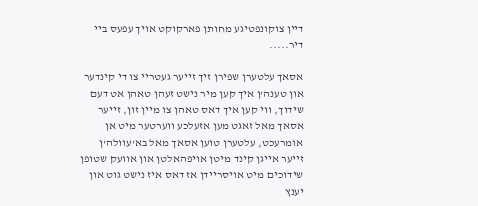דיין צוקונפטיגע מחותן פארקוקט אויך עפעס ביי דיר.....

אסאך עלטערן שפירן זיך זייער געטריי צו די קינדער און טענה'ן איך קען מיר נישט זעהן טאהן אט דעם שידוך, ווי קען איך דאס טאהן צו מיין זון, זייער אסאך מאל זאגט מען אזעלכע ווערטער מיט אן אומרעכט, עלטערן טוען אסאך מאל בא'עוולה'ן זייער אייגן קינד מיטן אויפהאלטן און אוועק שטופן שידוכים מיט אויסריידן אז דאס איז נישט גוט און יענץ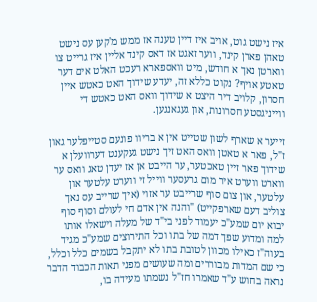איז נישט גוט, אויב איז דיין טענה אז ממש מ'קען עס נישט טאהן פארן קינד, ווער זאגט אז דאס קינד אליין איז גרייט צו ווארטן נאך א חודש, מיט וואספארא רעכט האלט אים דער טאטע אויף? נקוט כללא זה, יעדע שידוך האט כאטש איין חסרון, קלויב דיר היצט א שידוך וואס האט כאטש די ווייניגסטע חסרונות, און געגאנגען.

זייער א שארף לשון שטייט אין א בריוו פונעם סטייפלער גאון ז"ל, פאר א טאטן וואס האט זיך נישט געקענט דערוועלן א שידוך פאר זיין טאכטער, ער הייבט אן אז יעדן טאג וואס ער ווארט ווערט איר מום גרעסער ווייל זי ווערט עלטער און עלטער, און צום סוף שרייבט ער אזוי (איך שרייב עס נאך צוליב דעם שארפקייט) "והנה אין אדם חי לעולם וסוף סוף יבוא יום שמע"כ יעמוד לפני בי"ד של מעלה וישאלו אותו למה ומדוע שפך דמה של בתו וכל התירוצים שמע"כ מגיד בעוה"ז כאילו מכוון לטובת בתו לא יתקבל בשמים כלל וכלל, כי שם המדות מבוררים ומה שעושים מפני תאות הכבוד הדבר נראה בחוש ע"ד שאמרו חז"ל נשמתו מעידה בו,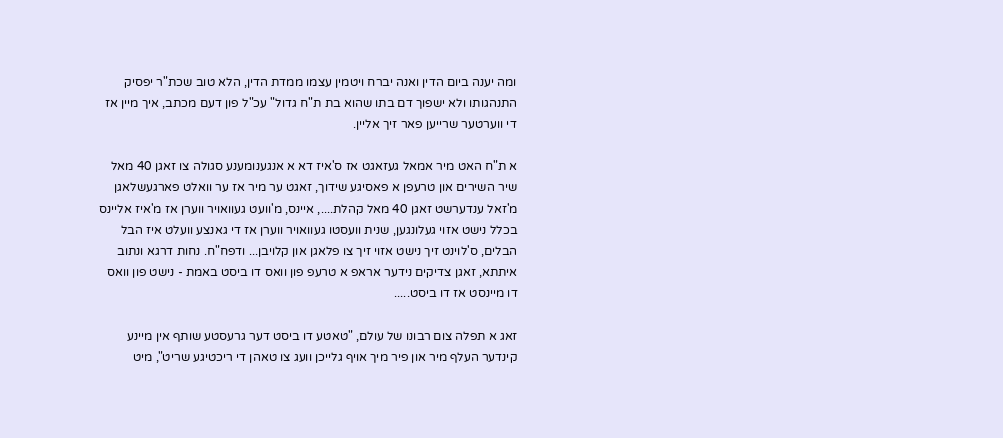ומה יענה ביום הדין ואנה יברח ויטמין עצמו ממדת הדין, הלא טוב שכת"ר יפסיק התנהגותו ולא ישפוך דם בתו שהוא בת ת"ח גדול" עכ"ל פון דעם מכתב, איך מיין אז די ווערטער שרייען פאר זיך אליין.

א ת"ח האט מיר אמאל געזאגט אז ס'איז דא א אנגענומענע סגולה צו זאגן 40 מאל שיר השירים און טרעפן א פאסיגע שידוך, זאגט ער מיר אז ער וואלט פארגעשלאגן מ'זאל ענדערשט זאגן 40 מאל קהלת...., איינס, מ'וועט געוואויר ווערן אז מ'איז אליינס בכלל נישט אזוי געלונגען, שנית וועסטו געוואויר ווערן אז די גאנצע וועלט איז הבל הבלים, ס'לוינט זיך נישט אזוי זיך צו פלאגן און קלויבן... ודפח"ח. נחות דרגא ונתוב איתתא, זאגן צדיקים נידער אראפ א טרעפ פון וואס דו ביסט באמת - נישט פון וואס דו מיינסט אז דו ביסט.....

זאג א תפלה צום רבונו של עולם, "טאטע דו ביסט דער גרעסטע שותף אין מיינע קינדער העלף מיר און פיר מיך אויף גלייכן וועג צו טאהן די ריכטיגע שריט", מיט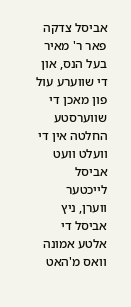אביסל צדקה פאר ר' מאיר בעל הנס, און די שווערע עול פון מאכן די שווערסטע החלטה אין די וועלט וועט אביסל לייכטער ווערן, ניץ אביסל די אלטע אמונה וואס מ'האט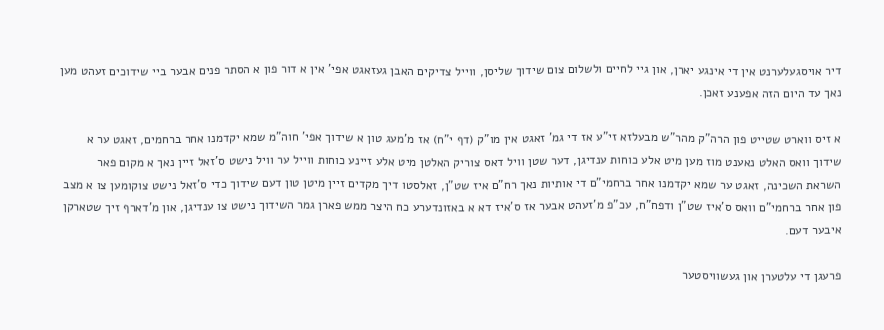דיר אויסגעלערנט אין די אינגע יארן, און גיי לחיים ולשלום צום שידוך שליסן, ווייל צדיקים האבן געזאגט אפי' אין א דור פון א הסתר פנים אבער ביי שידוכים זעהט מען נאך עד היום הזה אפענע זאכן.

א זיס ווארט שטייט פון הרה"ק מהר"ש מבעלזא זי"ע אז די גמ' זאגט אין מו"ק (דף י"ח) אז מ'מעג טון א שידוך אפי' חוה"מ שמא יקדמנו אחר ברחמים, זאגט ער א שידוך וואס האלט נאענט מוז מען מיט אלע כוחות ענדיגן, דער שטן וויל דאס צוריק האלטן מיט אלע זיינע כוחות ווייל ער וויל נישט ס'זאל זיין נאך א מקום פאר השראת השכינה, זאגט ער שמא יקדמנו אחר ברחמי"ם די אותיות נאך רח"ם איז שט"ן, זאלסטו דיך מקדים זיין מיטן טון דעם שידוך כדי ס'זאל נישט צוקומען צו א מצב פון אחר ברחמי"ם וואס ס'איז שט"ן ודפח"ח, עכ"פ מ'זעהט אבער אז ס'איז דא א באזונדערע כח היצר ממש פארן גמר השידוך נישט צו ענדיגן, און מ'דארף זיך שטארקן איבער דעם.

פרעגן די עלטערן און געשוויסטער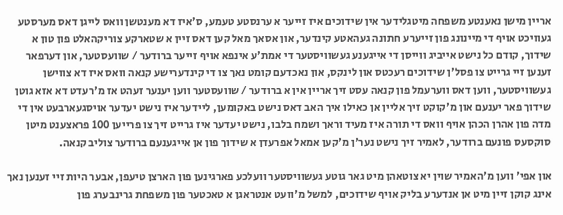אריין מישן נאענטע משפחה מיטגלידער אין שידוכים איז זייער א ערנסטע טעמע, ס'איז דא מענטשן וואס לייגן דאס מערסטע געוויכט אויף די מיינונג פון זייערע חתונה געהאטע קינדער, און אסאך מאל קען דאס זיין א שטארקע צוריקהאלט פון טון א שידוך, קודם כל נישט אייביג ווייסן די אייגענע געשוויסטער די אמת'ע אינפא אויף זייער ברודער / שוועסטער, און דערפאר זענען זיי גרייט צו פסל'ן שידוכים רעכטס און לינקס, און נאכדעם קומט נאך צו די קינדערישע קנאה וואס איז דא צווישן געשוויסטער, ווען דאס ווערעמל פון קנאה עסט זיך אריין אין א ברודער / שוועסטער ווען יענער זעהט אז מ'רעדט דא אזא גוטן שידוך פאר יענעם און מ'קוקט זיך אליין אן כאילו איך האב דאס נישט באקומען, ליידער איז נישט יעדער אויסגעארבעט אין די מדה פון אהרן הכהן אויף וואס די תורה איז מעיד וראך ושמח בלבו, נישט יעדער איז גרייט זיך צו פרייען 100 פראצענט מיטן סוקסעס פונעם ברודער, לאמיר זיך נישט נער'ן מ'קען אמאל אפרעדן א שידוך פון אן אייגענעם ברודער צוליב קנאה.

און אפי' ווען מ'האמיר שוין יא צוטאהן מיט גאר גוטע געשוויסטער וועלכע פארגינען פון הארצן טיעפן, אבער היות זיי זענען נאך אינג קוקן זיין מיט אן אנדערע בליק אויף שידוכים, למשל מ'וועט אנטראגן א טאכטער פון משפחת גרינבערג פון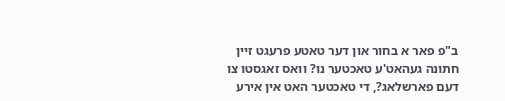ב"פ פאר א בחור און דער טאטע פרעגט זיין חתונה געהאט'ע טאכטער נו? וואס זאגסטו צו דעם פארשלאג?, די טאכטער האט אין אירע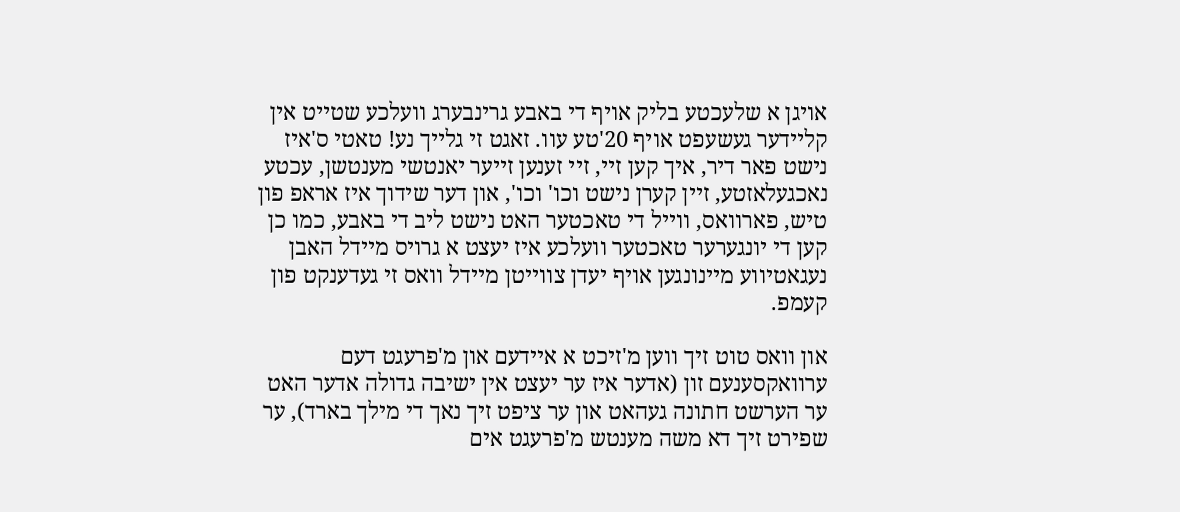אויגן א שלעכטע בליק אויף די באבע גרינבערג וועלכע שטייט אין קליידער געשעפט אויף 20'טע עוו. זאגט זי גלייך נע! טאטי ס'איז נישט פאר דיר, איך קען זיי, זיי זענען זייער יאנטשי מענטשן, עכטע נאכגעלאזטע, זיין קערן נישט וכו' וכו', און דער שידוך איז אראפ פון טיש, פארוואס, ווייל די טאכטער האט נישט ליב די באבע, כמו כן קען די יונגערער טאכטער וועלכע איז יעצט א גרויס מיידל האבן נעגאטיווע מיינונגען אויף יעדן צווייטן מיידל וואס זי געדענקט פון קעמפ.

און וואס טוט זיך ווען מ'זיכט א איידעם און מ'פרעגט דעם ערוואקסענעם זון (אדער איז ער יעצט אין ישיבה גדולה אדער האט ער הערשט חתונה געהאט און ער ציפט זיך נאך די מילך בארד), ער שפירט זיך דא משה מענטש מ'פרעגט אים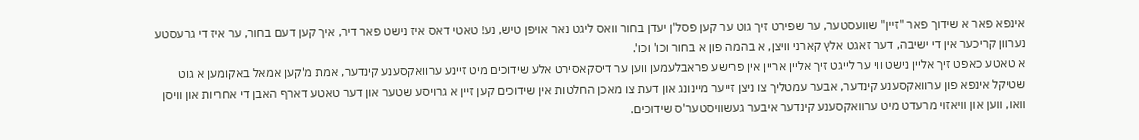אינפא פאר א שידוך פאר "זיין" שוועסטער, ער שפירט זיך גוט ער קען פסל'ן יעדן בחור וואס ליגט נאר אויפן טיש, נע! טאטי דאס איז נישט פאר דיר, איך קען דעם בחור, ער איז די גרעסטע נערוון קריכער אין די ישיבה, דער זאגט אלץ קארני וויצן, א בהמה פון א בחור וכו' וכו'.
א טאטע כאפט זיך אליין נישט ווי ער לייגט זיך אליין אריין אין פרישע פראבלעמען ווען ער דיסקאסירט אלע שידוכים מיט זיינע ערוואקסענע קינדער, אמת מ'קען אמאל באקומען א גוט שטיקל אינפא פון ערוואקסענע קינדער, אבער עמטליך צו ניצן זייער מיינונג און דעת צו מאכן החלטות אין שידוכים קען זיין א גרויסע שטער און דער טאטע דארף האבן די אחריות און וויסן וואו, ווען און וויאזוי מרעדט מיט ערוואקסענע קינדער איבער געשוויסטער'ס שידוכים.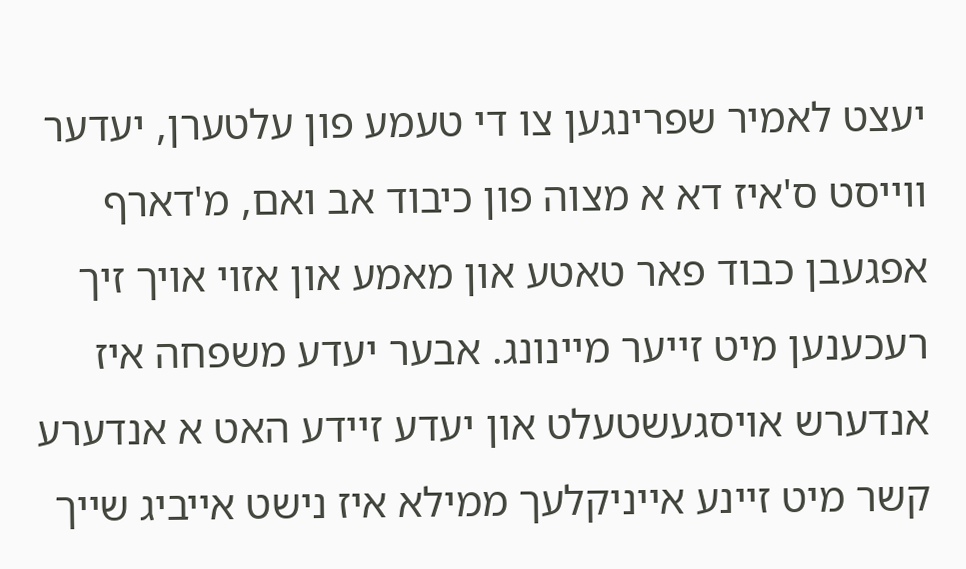יעצט לאמיר שפרינגען צו די טעמע פון עלטערן, יעדער ווייסט ס'איז דא א מצוה פון כיבוד אב ואם, מ'דארף אפגעבן כבוד פאר טאטע און מאמע און אזוי אויך זיך רעכענען מיט זייער מיינונג. אבער יעדע משפחה איז אנדערש אויסגעשטעלט און יעדע זיידע האט א אנדערע קשר מיט זיינע אייניקלעך ממילא איז נישט אייביג שייך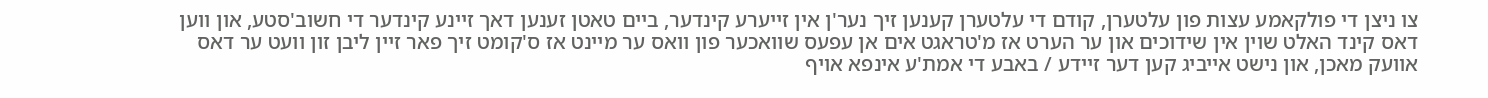צו ניצן די פולקאמע עצות פון עלטערן, קודם די עלטערן קענען זיך נער'ן אין זייערע קינדער, ביים טאטן זענען דאך זיינע קינדער די חשוב'סטע, און ווען דאס קינד האלט שוין אין שידוכים און ער הערט אז מ'טראגט אים אן עפעס שוואכער פון וואס ער מיינט אז ס'קומט זיך פאר זיין ליבן זון וועט ער דאס אוועק מאכן, און נישט אייביג קען דער זיידע / באבע די אמת'ע אינפא אויף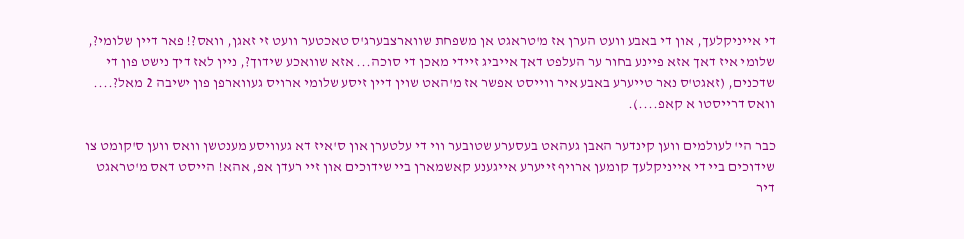די אייניקלעך, און די באבע וועט הערן אז מ'טראגט אן משפחת שווארצבערג'ס טאכטער וועט זי זאגן, וואס?! פאר דיין שלומי?, שלומי איז דאך אזא פיינע בחור ער העלפט דאך אייביג זיידי מאכן די סוכה... אזא שוואכע שידוך?, ניין לאז דיך נישט פון די שדכנים, (זאגט'ס נאר טייערע באבע איר ווייסט אפשר אז מ'האט שוין דיין זיסע שלומי ארויס געווארפן פון ישיבה 2 מאל?.... וואס דרייסטו א קאפ....).

כבר הי' לעולמים ווען קינדער האבן געהאט בעסערע שטובער ווי די עלטערן און ס'איז דא געוויסע מענטשן וואס ווען ס'קומט צו שידוכים ביי די אייניקלעך קומען ארויף זייערע אייגענע קאשמארן ביי שידוכים און זיי רעדן אפ, אהא! הייסט דאס מ'טראגט דיר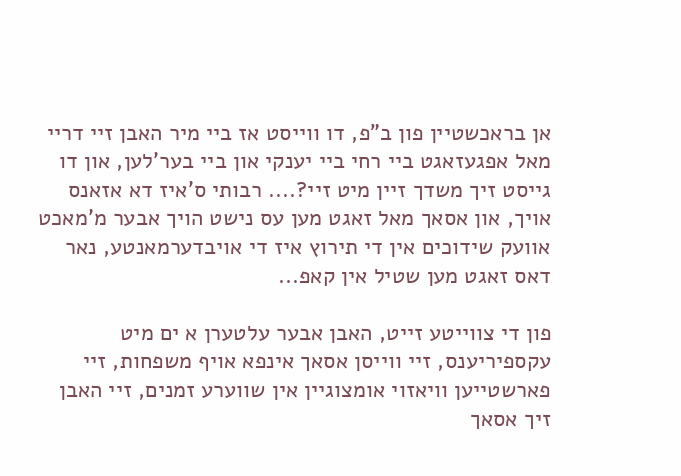אן בראכשטיין פון ב"פ, דו ווייסט אז ביי מיר האבן זיי דריי מאל אפגעזאגט ביי רחי ביי יענקי און ביי בער'לען, און דו גייסט זיך משדך זיין מיט זיי?.... רבותי ס'איז דא אזאנס אויך, און אסאך מאל זאגט מען עס נישט הויך אבער מ'מאכט אוועק שידוכים אין די תירוץ איז די אויבדערמאנטע, נאר דאס זאגט מען שטיל אין קאפ...

פון די צווייטע זייט, האבן אבער עלטערן א ים מיט עקספיריענס, זיי ווייסן אסאך אינפא אויף משפחות, זיי פארשטייען וויאזוי אומצוגיין אין שווערע זמנים, זיי האבן זיך אסאך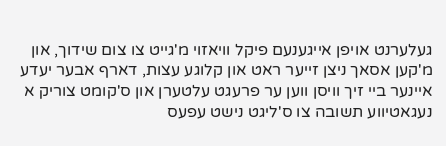געלערנט אויפן אייגענעם פיקל וויאזוי מ'גייט צו צום שידוך, און מ'קען אסאך ניצן זייער ראט און קלוגע עצות, דארף אבער יעדע איינער ביי זיך וויסן ווען ער פרעגט עלטערן און ס'קומט צוריק א נעגאטיווע תשובה צו ס'ליגט נישט עפעס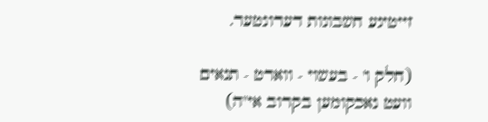זייטיגע חשבונות דערונטער.

(חלק ו' - בעשוי - ווארט - תנאים וועט נאכקומען בקרוב אי"ה)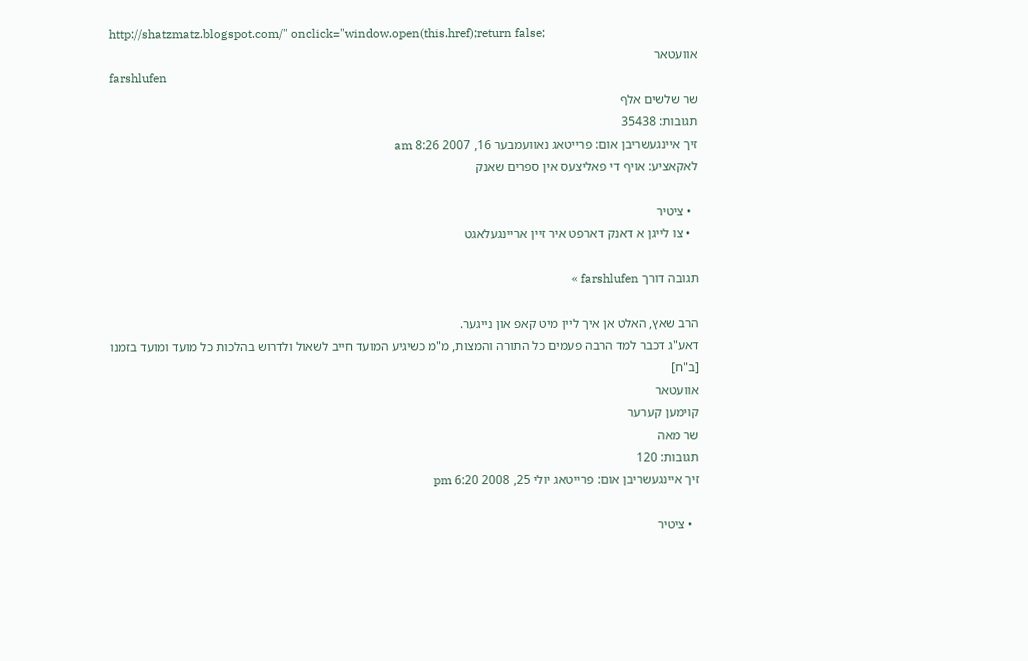http://shatzmatz.blogspot.com/" onclick="window.open(this.href);return false;
אוועטאר
farshlufen
שר שלשים אלף
תגובות: 35438
זיך איינגעשריבן אום: פרייטאג נאוועמבער 16, 2007 8:26 am
לאקאציע: אויף די פאליצעס אין ספרים שאנק

  • ציטיר
  • צו לייגן א דאנק דארפט איר זיין אריינגעלאגט

תגובה דורך farshlufen »

הרב שאץ, האלט אן איך ליין מיט קאפ און נייגער.
דאע"ג דכבר למד הרבה פעמים כל התורה והמצות, מ"מ כשיגיע המועד חייב לשאול ולדרוש בהלכות כל מועד ומועד בזמנו [ב"ח]
אוועטאר
קוימען קערער
שר מאה
תגובות: 120
זיך איינגעשריבן אום: פרייטאג יולי 25, 2008 6:20 pm

  • ציטיר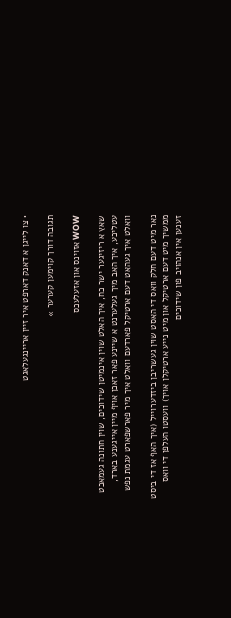• צו לייגן א דאנק דארפט איר זיין אריינגעלאגט

תגובה דורך קוימען קערער »

WOW אזוינס און אזעלעכס

שאץ א ריזיגער ישר כח, איך האלט שוין אינמיטן שידוכים, שוין חתונה געמאכט עטליכע, איך האב מיך געלערנט א שיינע פאר זאכן אויף מיין אייגענע בארד, וואלט איך געהאט דעם ארטיקל פארדעם וואלט איך מיר פארשפארט עגמת נפש

נאר מיט דעם חלק וואס די האסט שוין געשריבן ביזדערוייל (איך האף אז די ביסט ממשיך מיט דעם ארטיקל און מיט נייע ארטיקלן אויך) וועסטו העלפן די וואס זענען אין אנהויב פון שידוכים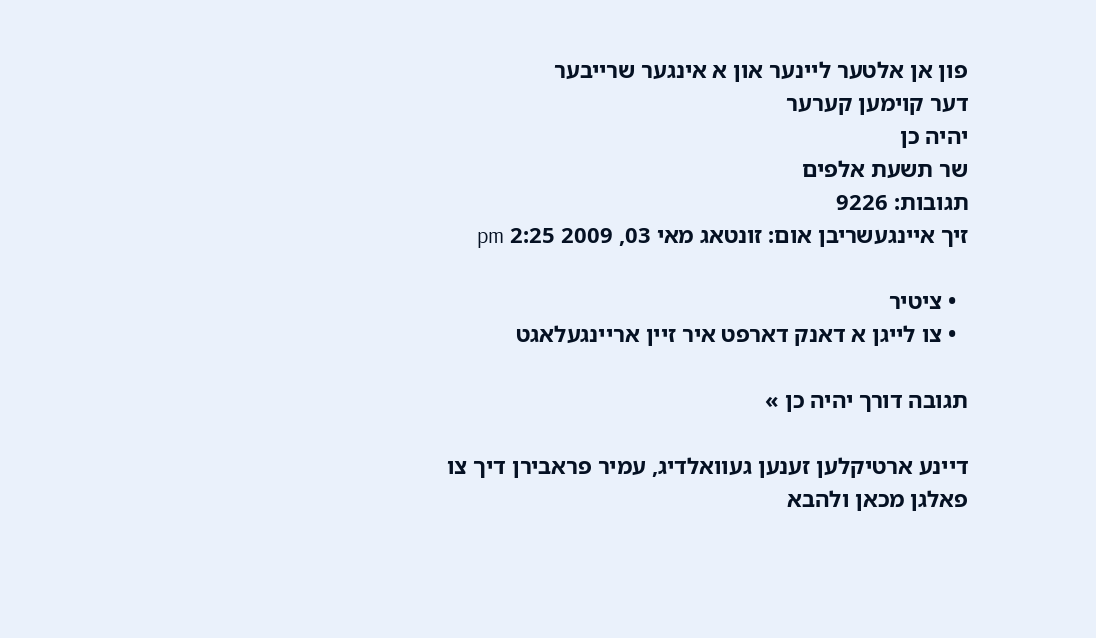פון אן אלטער ליינער און א אינגער שרייבער
דער קוימען קערער
יהיה כן
שר תשעת אלפים
תגובות: 9226
זיך איינגעשריבן אום: זונטאג מאי 03, 2009 2:25 pm

  • ציטיר
  • צו לייגן א דאנק דארפט איר זיין אריינגעלאגט

תגובה דורך יהיה כן »

דיינע ארטיקלען זענען געוואלדיג, עמיר פראבירן דיך צו פאלגן מכאן ולהבא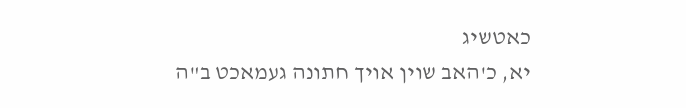כאטשיג
יא, כ'האב שוין אויך חתונה געמאכט ב"ה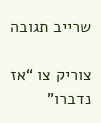שרייב תגובה

צוריק צו “אז נדברו”